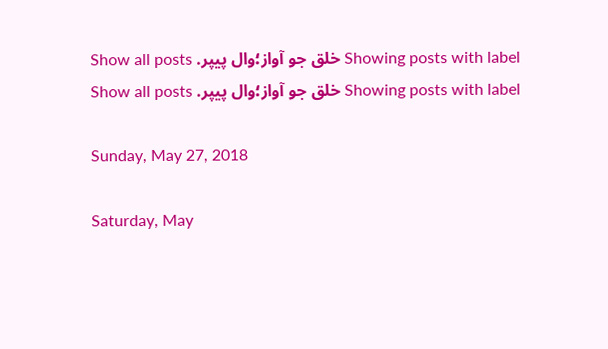Showing posts with label خلق جو آواز؛وال پيپر. Show all posts
Showing posts with label خلق جو آواز؛وال پيپر. Show all posts

Sunday, May 27, 2018

Saturday, May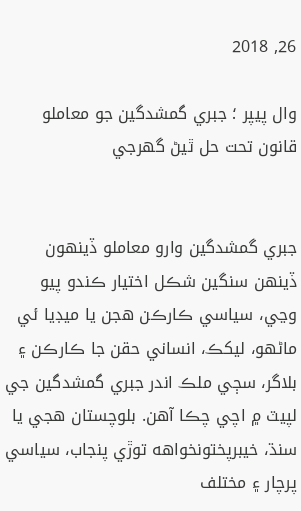26, 2018

وال پيپر ؛ جبري گمشدگين جو معاملو قانون تحت حل ٿيڻ گهرجي


جبري گمشدگين وارو معاملو ڏينهون ڏينهن سنگين شڪل اختيار ڪندو پيو وڃي، سياسي ڪارڪن هجن يا ميڊيا ئي ماڻهو، ليکڪ، انساني حقن جا ڪارڪن ۽ بلاگر، سڄي ملڪ اندر جبري گمشدگين جي لپيٽ ۾ اچي چڪا آهن. بلوچستان هجي يا سنڌ، خيبرپختونخواهه توڙي پنجاب، سياسي پرچار ۽ مختلف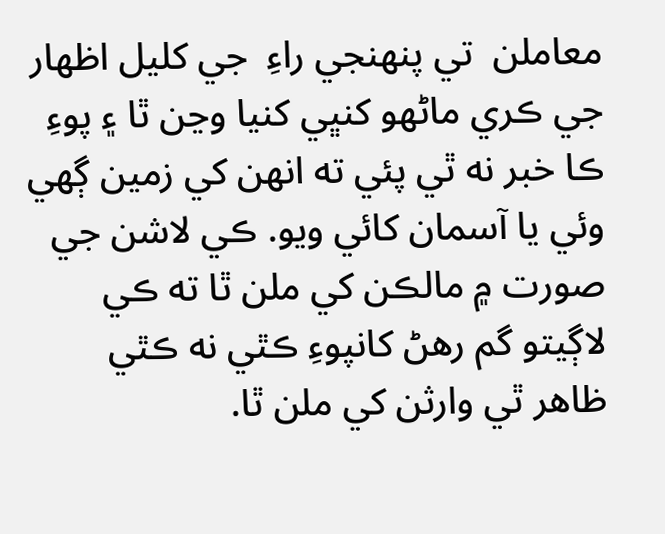معاملن  تي پنهنجي راءِ  جي کليل اظهار جي ڪري ماڻهو کنڀي کنيا وڃن ٿا ۽ پوءِ ڪا خبر نه ٿي پئي ته انهن کي زمين ڳهي وئي يا آسمان کائي ويو. ڪي لاشن جي صورت ۾ مالڪن کي ملن ٿا ته ڪي لاڳيتو گم رهڻ کانپوءِ ڪٿي نه ڪٿي ظاهر ٿي وارثن کي ملن ٿا.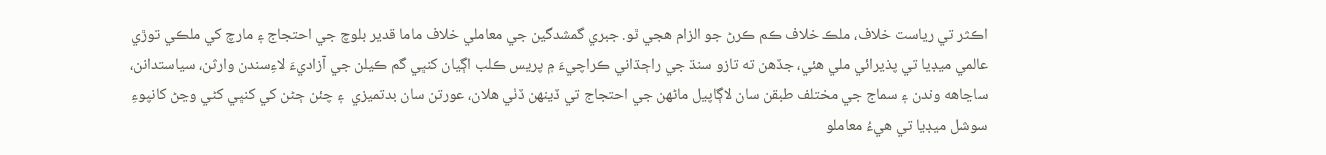اڪثر تي رياست خلاف، ملڪ خلاف ڪم ڪرڻ جو الزام هجي ٿو. جبري گمشدگين جي معاملي خلاف ماما قدير بلوچ جي احتجاج ۽ مارچ کي ملڪي توڙي عالمي ميڊيا تي پذيرائي ملي هئي، جڏهن ته تازو سنڌ جي راڄڌاني ڪراچيءَ ۾ پريس ڪلب اڳيان کنڀي گم ڪيلن جي آزاديءَ لاءِسندن وارثن، سياستدانن، ساڃاهه وندن ۽ سماج جي مختلف طبقن سان لاڳاپيل ماڻهن جي احتجاج تي ڏينهن ڏٺي هلان، عورتن سان بدتميزي  ۽ چئن ڄڻن کي کنڀي کڻي وڃڻ کانپوءِ سوشل ميڊيا تي هيءُ معاملو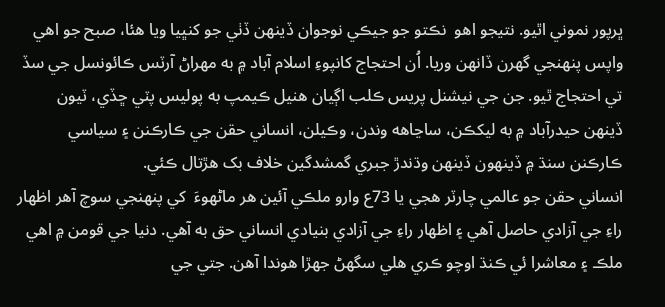ڀرپور نموني اٿيو. نتيجو اهو  نڪتو جو جيڪي نوجوان ڏينهن ڏٺي جو کنڀيا ويا هئا، صبح جو اهي واپس پنهنجي گهرن ڏانهن وريا. اُن احتجاج کانپوءِ اسلام آباد ۾ به مهراڻ آرٽس ڪائونسل جي سڏ تي احتجاج ٿيو. جن جي نيشنل پريس ڪلب اڳيان هنيل ڪيمپ به پوليس پٽي ڇڏي، ٽيون ڏينهن حيدرآباد ۾ به ليکڪن، ساڃاهه وندن، وڪيلن، انساني حقن جي ڪارڪنن ۽ سياسي ڪارڪنن سنڌ ۾ ڏينهون ڏينهن وڌندڙ جبري گمشدگين خلاف بک هڙتال ڪئي.
انساني حقن جو عالمي چارٽر هجي يا 73ع وارو ملڪي آئين هر ماڻهوءَ  کي پنهنجي سوچ آهر اظهار راءِ جي آزادي حاصل آهي ۽ اظهار راءِ جي آزادي بنيادي انساني حق به آهي. دنيا جي قومن ۾ اهي ملڪ ۽ معاشرا ئي ڪنڌ اوچو ڪري هلي سگهڻ جهڙا هوندا آهن. جتي جي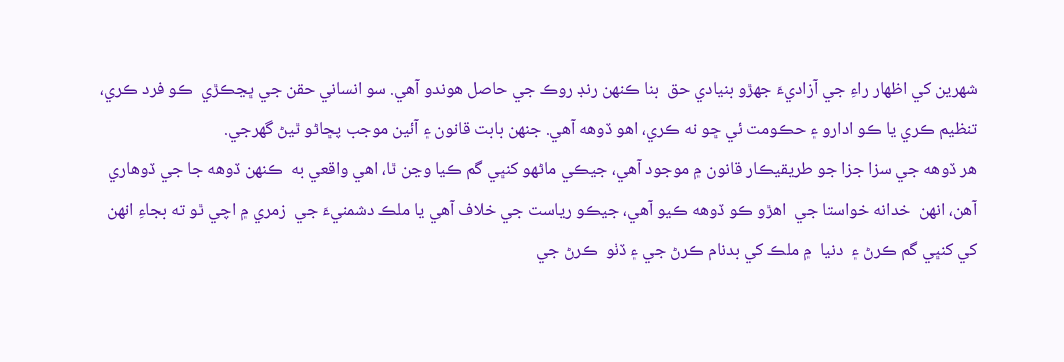شهرين کي اظهار راءِ جي آزاديءَ جهڙو بنيادي حق  بنا ڪنهن رنڊ روڪ جي حاصل هوندو آهي. سو انساني حقن جي ڀڃڪڙي  ڪو فرد ڪري، تنظيم ڪري يا ڪو ادارو ۽ حڪومت ئي ڇو نه ڪري، اهو ڏوهه آهي. جنهن بابت قانون ۽ آئين موجب پڇاڻو ٿيڻ گهرجي.
هر ڏوهه جي سزا جزا جو طريقيڪار قانون ۾ موجود آهي، جيڪي ماڻهو کنڀي گم ڪيا وڃن ٿا، اهي واقعي به  ڪنهن ڏوهه جا جي ڏوهاري آهن، انهن  خدانه خواستا جي  اهڙو ڪو ڏوهه ڪيو آهي، جيڪو رياست جي خلاف آهي يا ملڪ دشمنيءَ جي  زمري ۾ اچي ٿو ته بجاءِ انهن کي کنڀي گم ڪرڻ ۽  دنيا  ۾ ملڪ کي بدنام ڪرڻ جي ۽ ڏٺو  ڪرڻ جي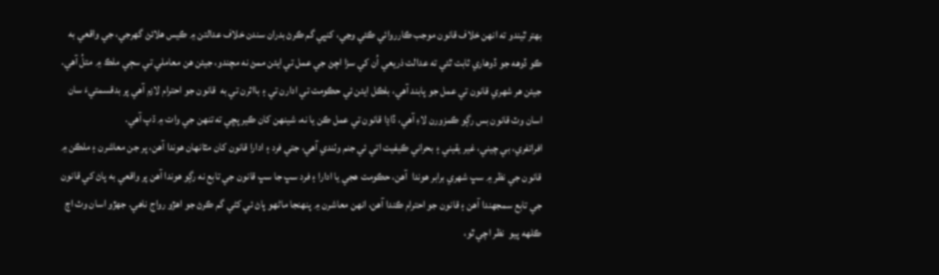بهتر ٿيندو ته انهن خلاف قانون موجب ڪارروائي ڪئي وڃي، کنڀي گم ڪرڻ بدران سندن خلاف عدالتن ۾ ڪيس هلائڻ گهرجي، جي واقعي به ڪو ڏوهه جو ڏوهاري ثابت ٿئي ته عدالت ذريعي اُن کي سزا اچڻ جي عمل تي ايئن ممڻ نه مچندو، جيئن هن معاملي تي سڄي ملڪ ۾ متلُ آهي.
جيئن هر شهري قانون تي عمل جو پابند آهي، بلڪل ايئن ئي حڪومت تي ادارن تي ۽ بااثرن تي به  قانون جو احترام لازم آهي پر بدقسمتيءَ سان اسان وٽ قانون بس رڳو ڪمزورن لاءِ آهي، ڏاڍا قانون تي عمل ڪن يا نه، شينهن کان ڪير پڇي ته تنهن جي وات ۾ ڌپ آهي.
افراتفري، بي چيني، غير يقيني ۽ بحراني ڪيفيت اتي ئي جنم وٺندي آهي، جتي فرد ۽ ادارا قانون کان مٿانهان هوندا آهن، پر جن معاشرن ۽ ملڪن ۾ قانون جي نظر ۾ سڀ شهري برابر هوندا  آهن، حڪومت هجي يا ادارا ۽ فرد سڀ جا سڀ قانون جي تابع نه رڳو هوندا آهن پر واقعي به پاڻ کي قانون جي تابع سمجهندا آهن ۽ قانون جو احترام ڪندا آهن، انهن معاشرن ۾ پنهنجا ماڻهو پاڻ ئي کڻي گم ڪرڻ جو اهڙو رواج ناهي. جهڙو اسان وٽ اڄ ڪلهه پيو  نظر اچي ٿو،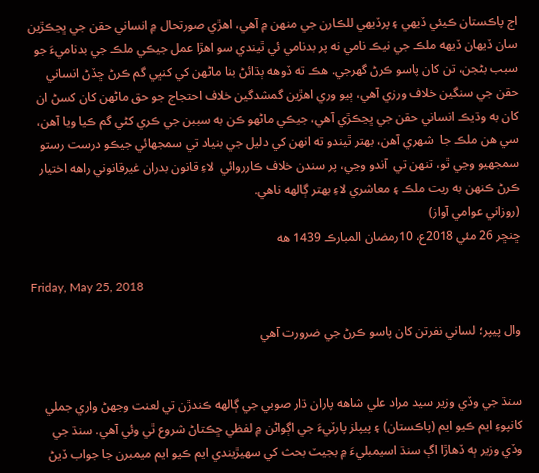اڄ پاڪستان ڪيئي ڏيهي ۽ پرڏيهي للڪارن جي منهن ۾ آهي، اهڙي صورتحال ۾ انساني حقن جي ڀڃڪڙين سان ڏيهان ڏيهه ملڪ جي نيڪ نامي نه پر بدنامي ئي ٿيندي سو اهڙا عمل جيڪي ملڪ جي بدناميءَ جو سبب بڻجن، تن کان پاسو ڪرڻ گهرجي. هڪ ته ڏوهه ٻڌائڻ بنا ماڻهن کي کنڀي گم ڪرڻ ڇڏڻ انساني حقن جي سنگين خلاف ورزي آهي، ٻيو وري اهڙين گمشدگين خلاف احتجاج جو حق ماڻهن کان کسڻ ان کان به وڌيڪ انساني حقن جي ڀڃڪڙي آهي، جيڪي ماڻهو ڪن به سببن جي ڪري کڻي گم ڪيا ويا آهن، سي هن ملڪ جا  شهري آهن، بهتر ٿيندو ته انهن کي دليل جي بنياد تي سمجهائي جيڪو درست رستو سمجهيو وڃي ٿو، تنهن تي  آندو وڃي، پر سندن خلاف ڪارروائي  لاءِ قانون بدران غيرقانوني راهه اختيار ڪرڻ ڪنهن به ريت ملڪ ۽ معاشري لاءِ بهتر ڳالهه ناهي.
(روزاني عوامي آواز)
ڇنڇر 26 مئي 2018ع، 10رمضان المبارڪ 1439 هه

Friday, May 25, 2018

وال پيپر؛ لساني نفرتن کان پاسو ڪرڻ جي ضرورت آهي


سنڌ جي وڏي وزير سيد مراد علي شاهه پاران ڌار صوبي جي ڳالهه ڪندڙن تي لعنت وجهڻ واري جملي کانپوءِ ايم ڪيو ايم (پاڪستان) ۽ پيپلز پارٽيءَ جي اڳواڻن ۾ لفظي ڇڪتاڻ شروع ٿي وئي آهي. سنڌ جي وڏي وزير ٻه ڏهاڙا اڳ سنڌ اسيمبليءَ ۾ بجيٽ بحث کي سهيڙيندي ايم ڪيو ايم ميمبرن جا جواب ڏيڻ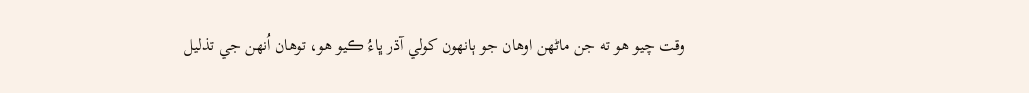وقت چيو هو ته جن ماڻهن اوهان جو ٻانهون کولي آڌر ڀاءُ ڪيو هو، توهان اُنهن جي تذليل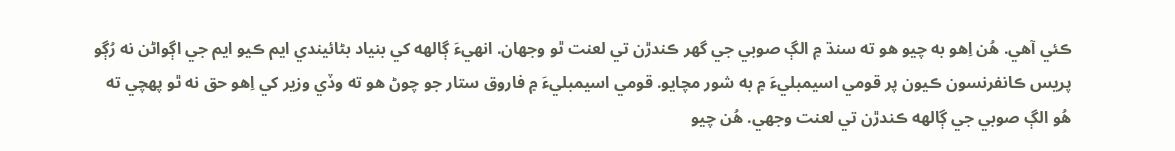ڪئي آهي. هُن اِهو به چيو هو ته سنڌ ۾ الڳ صوبي جي گهر ڪندڙن تي لعنت ٿو وجهان. انهيءَ ڳالهه کي بنياد بڻائيندي ايم ڪيو ايم جي اڳواڻن نه رُڳو پريس ڪانفرنسون ڪيون پر قومي اسيمبليءَ ۾ به شور مچايو. قومي اسيمبليءَ ۾ فاروق ستار جو چوڻ هو ته وڏي وزير کي اِهو حق نه ٿو پهچي ته هُو الڳ صوبي جي ڳالهه ڪندڙن تي لعنت وجهي. هُن چيو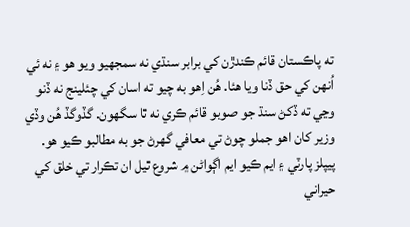ته پاڪستان قائم ڪندڙن کي برابر سنڌي نه سمجهيو ويو هو ۽ نه ئي اُنهن کي حق ڏنا ويا هئا. هُن اِهو به چيو ته اسان کي چئلينج نه ڏنو وڃي ته ڏکڻ سنڌ جو صوبو قائم ڪري نه ٿا سگهون. گڏوگڏ هُن وڏي وزير کان اهو جملو چوڻ تي معافي گهرڻ جو به مطالبو ڪيو هو.
پيپلز پارٽي ۽ ايم ڪيو ايم اڳواڻن ۾ شروع ٿيل ان تڪرار تي خلق کي حيراني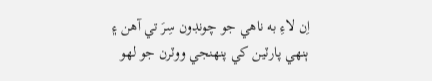اِن لاءِ به ناهي جو چونڊون سِرَ تي آهن ۽ ٻنهي پارٽين کي پنهنجي ووٽرن جو لهو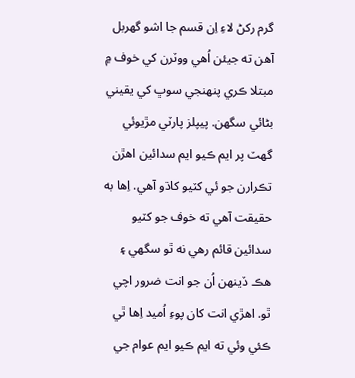گرم رکڻ لاءِ اِن قسم جا اشو گهربل آهن ته جيئن اُهي ووٽرن کي خوف ۾ مبتلا ڪري پنهنجي سوڀ کي يقيني بڻائي سگهن. پيپلز پارٽي مڙيوئي گهٽ پر ايم ڪيو ايم سدائين اهڙن تڪرارن جو ئي کٽيو کاڌو آهي. اِها به حقيقت آهي ته خوف جو کٽيو سدائين قائم رهي نه ٿو سگهي ۽ هڪ ڏينهن اُن جو انت ضرور اچي ٿو. اهڙي انت کان پوءِ اُميد اِها ٿي ڪئي وئي ته ايم ڪيو ايم عوام جي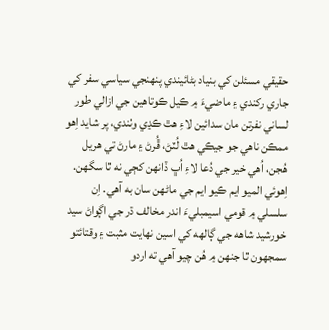حقيقي مسئلن کي بنياد بڻائيندي پنهنجي سياسي سفر کي جاري رکندي ۽ ماضيءَ ۾ ڪيل ڪوتاهين جي ازالي طور لساني نفرتن مان سدائين لاءِ هٿ ڪڍي وٺندي، پر شايد اِهو ممڪن ناهي جو جيڪي هٿ لُٽڻ، ڦُرڻ ۽ مارڻ تي هريل هُجن، اُهي خير جي دُعا لاءِ اُڀ ڏانهن کڄي نه ٿا سگهن. اِهوئي الميو ايم ڪيو ايم جي ماڻهن سان به آهي. اِن سلسلي ۾ قومي اسيمبليءَ اندر مخالف ڌر جي اڳواڻ سيد خورشيد شاهه جي ڳالهه کي اسين نهايت مثبت ۽ وقتائتو سمجهون ٿا جنهن ۾ هُن چيو آهي ته اردو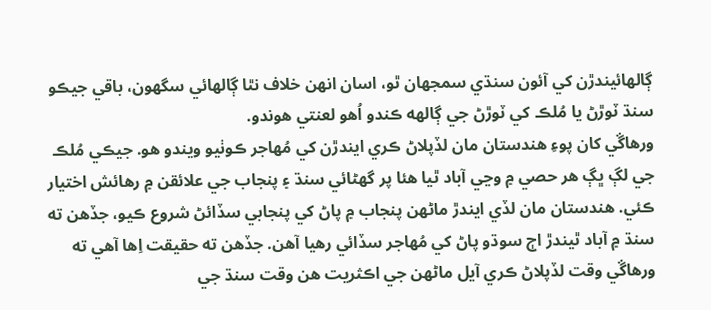ڳالهائيندڙن کي آئون سنڌي سمجهان ٿو، اسان انهن خلاف نٿا ڳالهائي سگهون، باقي جيڪو سنڌ ٽوڙڻ يا مُلڪ کي ٽوڙڻ جي ڳالهه ڪندو اُهو لعنتي هوندو.
ورهاڱي کان پوءِ هندستان مان لڏپلاڻ ڪري ايندڙن کي مُهاجر ڪوٺيو ويندو هو. جيڪي مُلڪ جي لڳ ڀڳ هر حصي ۾ وڃي آباد ٿيا هئا پر گهڻائي سنڌ ۽ پنجاب جي علائقن ۾ رهائش اختيار ڪئي. هندستان مان لڏي ايندڙ ماڻهن پنجاب ۾ پاڻ کي پنجابي سڏائڻ شروع ڪيو، جڏهن ته سنڌ ۾ آباد ٿيندڙ اڄ سوڌو پاڻ کي مُهاجر سڏائي رهيا آهن. جڏهن ته حقيقت اِها آهي ته ورهاڱي وقت لڏپلاڻ ڪري آيل ماڻهن جي اڪثريت هن وقت سنڌ جي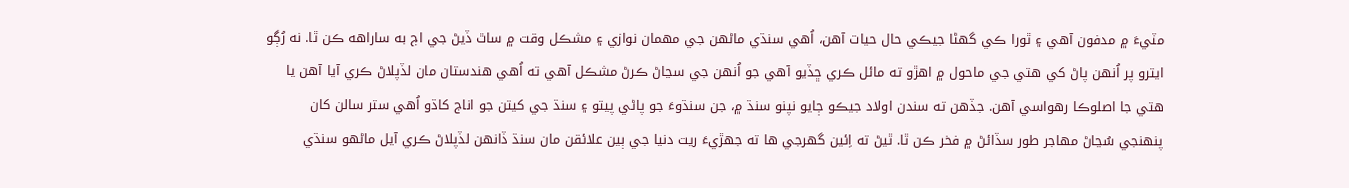مٽيءَ ۾ مدفون آهي ۽ ٿورا ڪي گهڻا جيڪي حال حيات آهن، اُهي سنڌي ماڻهن جي مهمان نوازي ۽ مشڪل وقت ۾ ساٿ ڏيڻ جي اڄ به ساراهه ڪن ٿا. نه رُڳو ايترو پر اُنهن پاڻ کي هتي جي ماحول ۾ اهڙو ته مائل ڪري ڇڏيو آهي جو اُنهن جي سڃاڻ ڪرڻ مشڪل آهي ته اُهي هندستان مان لڏپلاڻ ڪري آيا آهن يا هتي جا اصلوڪا رهواسي آهن. جڏهن ته سندن اولاد جيڪو ڄايو نپنو سنڌ ۾، جن سنڌوءَ جو پاڻي پيتو ۽ سنڌ جي کيتن جو اناج کاڌو اُهي ستر سالن کان پنهنجي سُڃاڻ مهاجر طور سڏائڻ ۾ فخر ڪن ٿا. ٿيڻ ته اِئين گهرجي ها ته جهڙيءَ ريت دنيا جي ٻين علائقن مان سنڌ ڏانهن لڏپلاڻ ڪري آيل ماڻهو سنڌي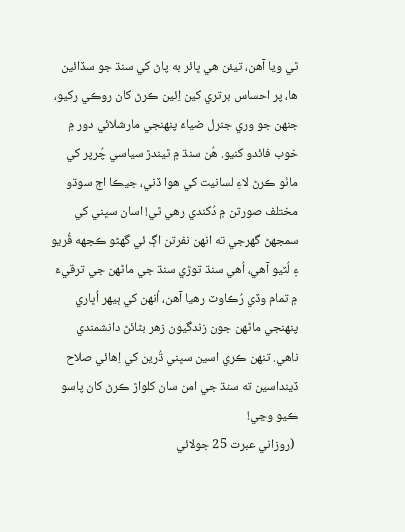ٿي ويا آهن، تيئن هي ڀائر به پاڻ کي سنڌ جو سڏائين ها، پر احساس برتري کين اِئين ڪرڻ کان روڪي رکيو، جنهن جو وري جنرل ضياءَ پنهنجي مارشلائي دور ۾ خوب فائدو کنيو. هُن سنڌ ۾ ٿيندڙ سياسي چُرپر کي ماٺو ڪرڻ لاءِ لسانيت کي هوا ڏني، جيڪا اڄ سوڌو مختلف صورتن ۾ دُکندي رهي ٿي! اسان سڀني کي سمجهڻ گهرجي ته انهن نفرتن اڳ ئي گهڻو ڪجهه ڦُريو ۽ لُٽيو آهي، اُهي سنڌ توڙي سنڌ جي ماڻهن جي ترقيءَ ۾ تمام وڏي رُڪاوٽ رهيا آهن، اُنهن کي ٻيهر اُڀاري پنهنجي ماڻهن جون زندگيون زهر بڻائڻ دانشمندي ناهي. تنهن ڪري اسين سڀني ڌُرين کي اِهائي صلاح ڏينداسين ته سنڌ جي امن سان کلواڙ ڪرڻ کان پاسو ڪيو وڃي!
 (روزاني عبرت 25 جولائي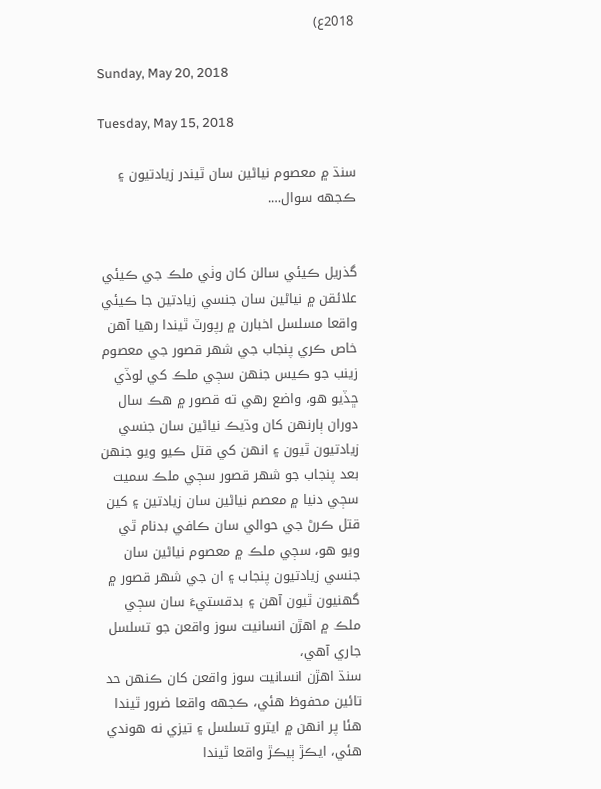2018ع)

Sunday, May 20, 2018

Tuesday, May 15, 2018

سنڌ ۾ معصوم نياڻين سان ٿيندر زيادتيون ۽ ڪجهه سوال….


گذريل ڪيئي سالن کان وٺي ملڪ جي ڪيئي علائقن ۾ نياڻين سان جنسي زيادتين جا ڪيئي واقعا مسلسل اخبارن ۾ رپورٽ ٿيندا رهيا آهن خاص ڪري پنجاب جي شهر قصور جي معصوم زينب جو ڪيس جنهن سڄي ملڪ کي لوڏي ڇڏيو هو، واضع رهي ته قصور ۾ هڪ سال دوران ٻارنهن کان وڌيڪ نياڻين سان جنسي زيادتيون ٿيون ۽ انهن کي قتل ڪيو ويو جنهن بعد پنجاب جو شهر قصور سڄي ملڪ سميت سڄي دنيا ۾ معصم نياڻين سان زيادتين ۽ کين قتل ڪرڻ جي حوالي سان ڪافي بدنام ٿي ويو هو، سڄي ملڪ ۾ معصوم نياڻين سان جنسي زيادتيون پنجاب ۽ ان جي شهر قصور ۾ گهنيون ٿيون آهن ۽ بدقستيءَ سان سڄي ملڪ ۾ اهڙن انسانيت سوز واقعن جو تسلسل جاري آهي،
سنڌ اهڙن انسانيت سوز واقعن کان ڪنهن حد تائين محفوظ هئي، ڪجهه واقعا ضرور ٿيندا هئا پر انهن ۾ ايترو تسلسل ۽ تيزي نه هوندي هئي، ايڪڙ ٻيڪڙ واقعا ٿيندا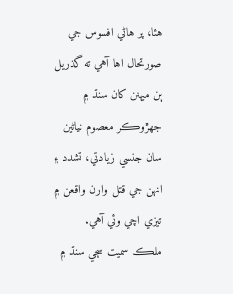هئا، پر هاڻي افسوس جي صورتحال اها آهي ته گذريل ٻن ميهنن کان سنڌ ۾ جهڙوڪر معصوم نياڻين سان جنسي زيادتي، تشدد ۽ انهن جي قتل وارن واقعن ۾ تيزي اچي وئي آهي.
ملڪ سميت سڄي سنڌ ۾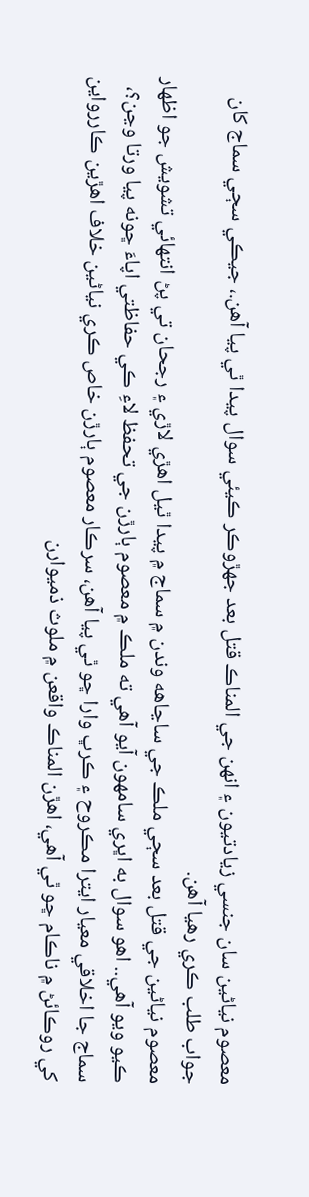معصوم نياڻين سان جنسي زيادتيون ۽ انهن جي المناڪ قتل بعد جهڙوڪر ڪيئي سوال پيدا ٿي پيا آهن.، جيڪي سڄي سماج کان جواب طلب ڪري رهيا آهن.
معصوم نياڻين جي قتل بعد سڄي ملڪ جي ساڃاهه وندن ۾ سماج ۾ پيدا ٿيل اهڙي لاڙي ۽ رجحان تي پڻ انتهائي تشويش جو اظهار ڪيو ويو آهي.. اهو سوال به اڀري سامهون آيو آهي ته ملڪ ۾ معصوم ٻارڙن جي تحفظ لاءِ ڪي حفاظتي اپاءَ ڇونه پيا ورتا وڃن؟، سماج جا اخلاقي معيار ايترا مڪروح ۽ ڪرڀ وارا ڇو ٿي پيا آهن، سرڪار معصوم ٻارڙن خاص ڪري نياڻين خلاف اهڙين ڪاررواين کي روڪائڻ ۾ ناڪام ڇو ٿي آهي، اهڙن المناڪ واقعن ۾ ملوث ذميوارن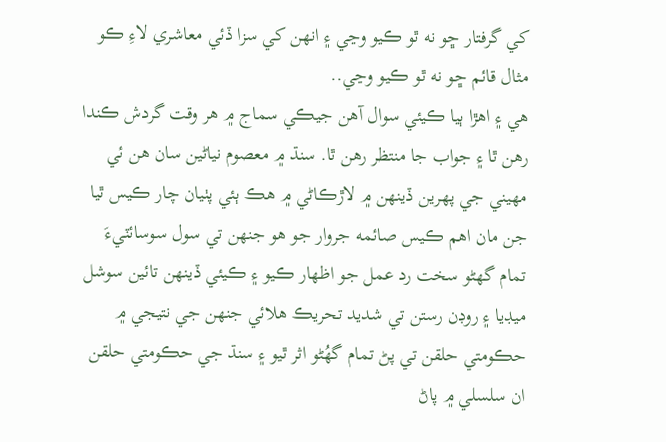کي گرفتار ڇو نه ٿو ڪيو وڃي ۽ انهن کي سزا ڏئي معاشري لاءِ ڪو مثال قائم ڇو نه ٿو ڪيو وڃي..
هي ۽ اهڙا ٻيا ڪيئي سوال آهن جيڪي سماج ۾ هر وقت گردش ڪندا رهن ٿا ۽ جواب جا منتظر رهن ٿا. سنڌ ۾ معصوم نياڻين سان هن ئي مهيني جي پهرين ڏينهن ۾ لاڙڪاڻي ۾ هڪ ٻئي پٺيان چار ڪيس ٿيا جن مان اهم ڪيس صائمه جروار جو هو جنهن تي سول سوسائٽيءَ تمام گهڻو سخت رد عمل جو اظهار ڪيو ۽ ڪيئي ڏينهن تائين سوشل ميڊيا ۽ روڊن رستن تي شديد تحريڪ هلائي جنهن جي نتيجي ۾ حڪومتي حلقن تي پڻ تمام گهُڻو اثر ٿيو ۽ سنڌ جي حڪومتي حلقن ان سلسلي ۾ پاڻ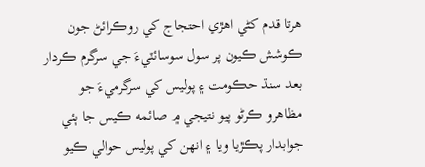هرتا قدم کڻي اهڙي احتجاج کي روڪرائڻ جون ڪوشش ڪيون پر سول سوسائٽيءَ جي سرگرم ڪردار بعد سنڌ حڪومت ۽ پوليس کي سرگرميءَ جو مظاهرو ڪرڻو پيو نتيجي ۾ صائمه ڪيس جا ٻئي جوابدار پڪڙيا ويا ۽ انهن کي پوليس حوالي ڪيو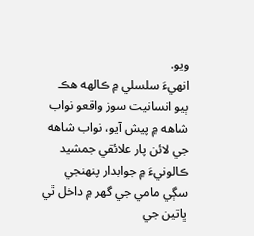ويو.
انهيءَ سلسلي ۾ ڪالهه هڪ ٻيو انسانيت سوز واقعو نواب شاهه ۾ پيش آيو، نواب شاهه جي لائن پار علائقي جمشيد ڪالونيءَ ۾ جوابدار پنهنجي سڳي مامي جي گهر ۾ داخل ٿي ڀاتين جي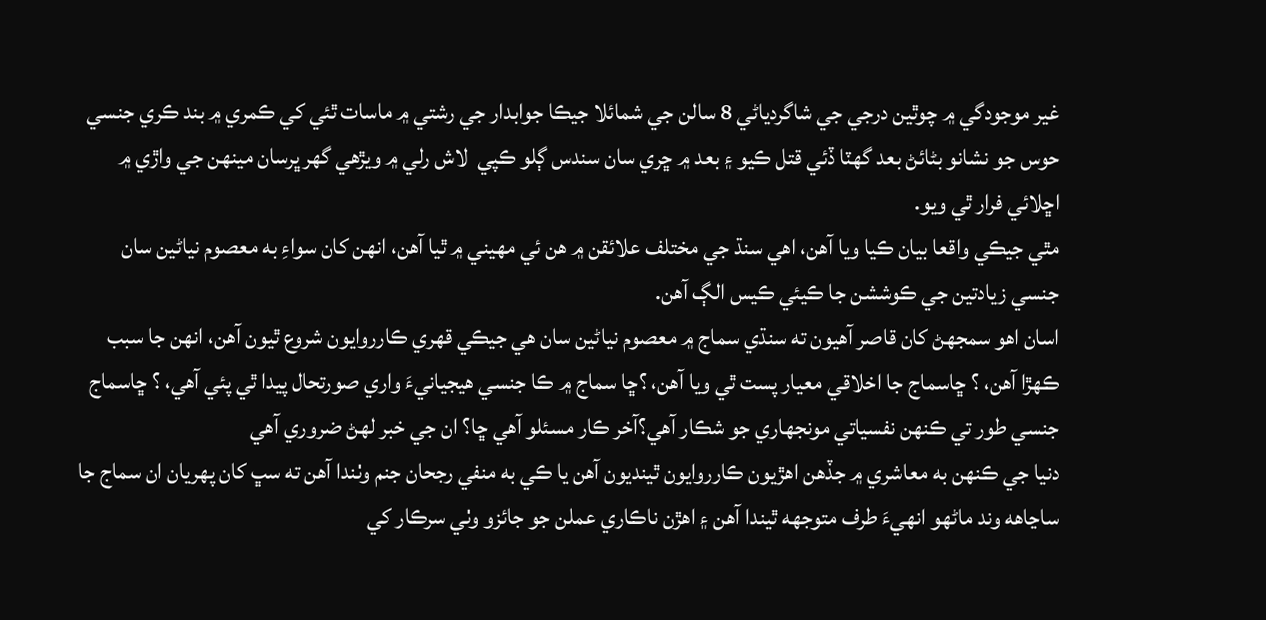غير موجودگي ۾ چوٿين درجي جي شاگردياڻي 8 سالن جي شمائلا جيڪا جوابدار جي رشتي ۾ ماسات ٿئي کي ڪمري ۾ بند ڪري جنسي حوس جو نشانو بڻائڻ بعد گهٽا ڏئي قتل ڪيو ۽ بعد ۾ ڇري سان سندس ڳلو ڪپي  لاش رلي ۾ ويڙهي گهر ڀرسان مينهن جي واڙي ۾ اڇلائي فرار ٿي ويو.
مٿي جيڪي واقعا بيان ڪيا ويا آهن، اهي سنڌ جي مختلف علائقن ۾ هن ئي مهيني ۾ ٿيا آهن، انهن کان سواءِ به معصوم نياڻين سان جنسي زيادتين جي ڪوششن جا ڪيئي ڪيس الڳ آهن.
اسان اهو سمجهڻ کان قاصر آهيون ته سنڌي سماج ۾ معصوم نياڻين سان هي جيڪي قهري ڪارروايون شروع ٿيون آهن، انهن جا سبب ڪهڙا آهن، ؟ ڇاسماج جا اخلاقي معيار پست ٿي ويا آهن، ؟ڇا سماج ۾ ڪا جنسي هيجيانيءَ واري صورتحال پيدا ٿي پئي آهي، ؟ ڇاسماج جنسي طور تي ڪنهن نفسياتي مونجهاري جو شڪار آهي؟آخر ڪار مسئلو آهي ڇا؟ ان جي خبر لهڻ ضروري آهي
دنيا جي ڪنهن به معاشري ۾ جڏهن اهڙيون ڪارروايون ٿينديون آهن يا ڪي به منفي رجحان جنم وٺندا آهن ته سڀ کان پهريان ان سماج جا ساڃاهه وند ماڻهو انهيءَ طرف متوجهه ٿيندا آهن ۽ اهڙن ناڪاري عملن جو جائزو وٺي سرڪار کي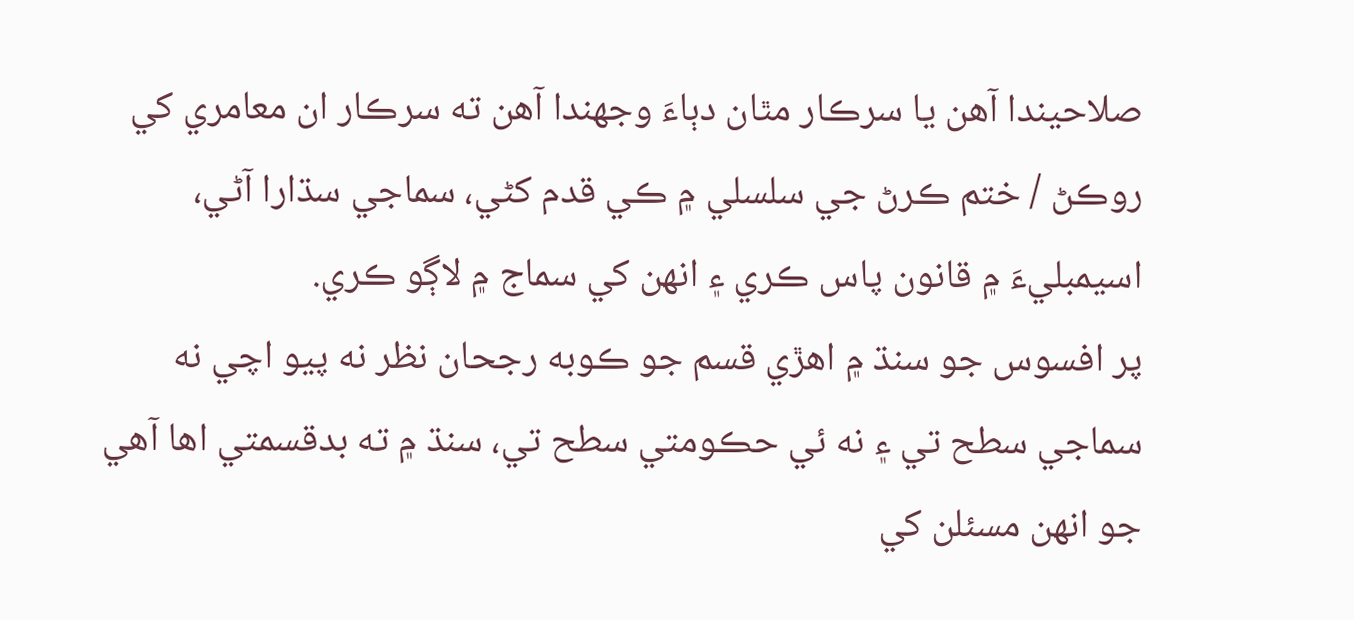صلاحيندا آهن يا سرڪار مٿان دٻاءَ وجهندا آهن ته سرڪار ان معامري کي روڪڻ / ختم ڪرڻ جي سلسلي ۾ ڪي قدم کڻي، سماجي سڌارا آڻي، اسيمبليءَ ۾ قانون پاس ڪري ۽ انهن کي سماج ۾ لاڳو ڪري.
پر افسوس جو سنڌ ۾ اهڙي قسم جو ڪوبه رجحان نظر نه پيو اچي نه سماجي سطح تي ۽ نه ئي حڪومتي سطح تي، سنڌ ۾ ته بدقسمتي اها آهي جو انهن مسئلن کي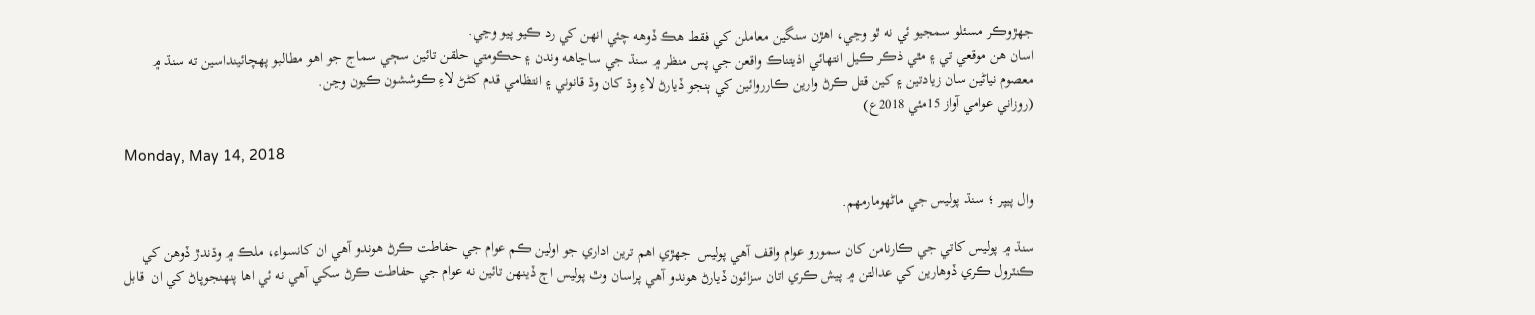جهڙوڪر مسئلو سمجيو ئي نه ٿو وڃي، اهڙن سنگين معاملن کي فقط هڪ ڏوهه چئي انهن کي رد ڪيو پيو وڃي.
اسان هن موقعي تي ۽ مٿي ذڪر ڪيل انتهائي اذيتناڪ واقعن جي پس منظر ۾ سنڌ جي ساڃاهه وندن ۽ حڪومتي حلقن تائين سڄي سماج جو اهو مطالبو پهچائينداسين ته سنڌ ۾ معصوم نياڻين سان زيادتين ۽ کين قتل ڪرڻ وارين ڪارروائين کي ٻنجو ڏيارڻ لاءِ وڌ کان وڌ قانوني ۽ انتظامي قدم کڻڻ لاءِ ڪوششون ڪيون وڃن.
(روزاني عوامي آواز 15مئي 2018ع)

Monday, May 14, 2018

وال پيپر ؛ سنڌ پوليس جي ماڻهومارمهم.

سنڌ ۾ پوليس کاتي جي ڪارنامن کان سمورو عوام واقف آھي پوليس  جهڙي اھم ترين اداري جو اولين ڪم عوام جي حفاطت ڪرڻ ھوندو آھي ان کانسواء، ملڪ ۾ وڌندڙ ڏوھن کي ڪنٽرول ڪري ڏوھارين کي عدالتن ۾ پيش ڪري اتان سزائون ڏيارڻ ھوندو آھي پراسان وٿ پوليس اڄ ڏينهن تائين نه عوام جي حفاطت ڪرڻ سکي آھي نه ئي اھا پنهنجوپاڻ کي ان  قابل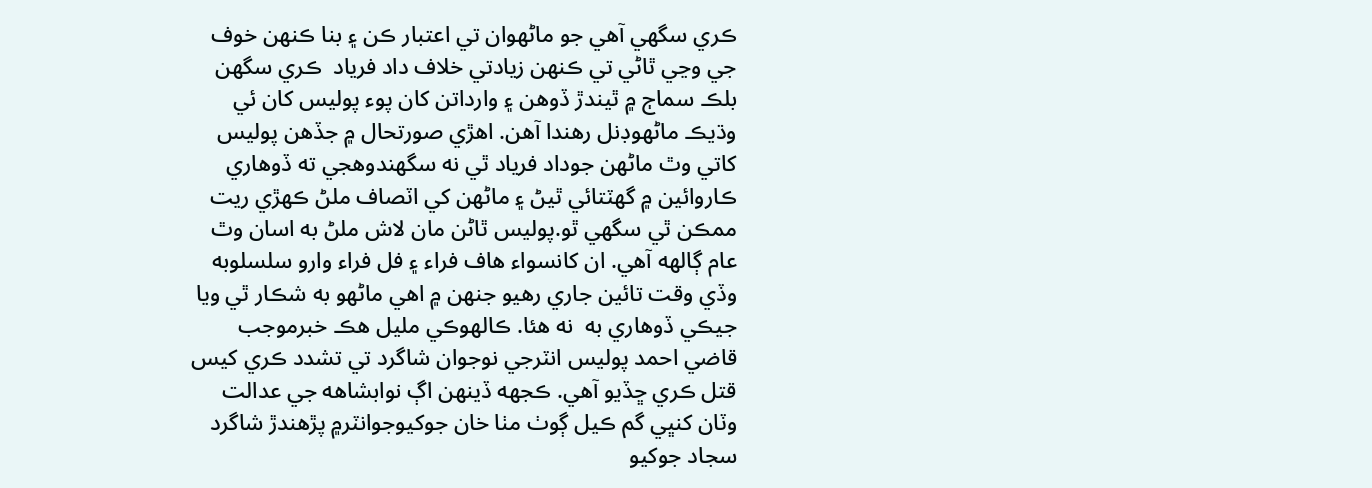ڪري سگهي آھي جو ماڻهوان تي اعتبار ڪن ۽ بنا ڪنهن خوف جي وڃي ٿاڻي تي ڪنهن زيادتي خلاف داد فرياد  ڪري سگهن بلڪ سماڄ ۾ ٿيندڙ ڏوهن ۽ وارداتن کان پوء پوليس کان ئي وڌيڪ ماڻهوڊنل رھندا آھن. اھڙي صورتحال ۾ جڏھن پوليس کاتي وٿ ماڻهن جوداد فرياد ٿي نه سگهندوھجي ته ڏوھاري ڪاروائين ۾ گهٽتائي ٿيڻ ۽ ماڻهن کي اٽصاف ملڻ ڪهڙي ريت ممڪن ٿي سگهي ٿو.پوليس ٿاڻن مان لاش ملڻ به اسان وٿ عام ڳالھه آھي. ان کانسواء ھاف فراء ۽ فل فراء وارو سلسلوبه وڏي وقت تائين جاري رھيو جنهن ۾ اھي ماڻهو به شڪار ٿي ويا جيڪي ڏوھاري به  نه ھئا. ڪالهوڪي مليل ھڪ خبرموجب قاضي احمد پوليس انٽرجي نوجوان شاگرد تي تشدد ڪري کيس قتل ڪري ڇڏيو آھي. ڪجهه ڏينهن اڳ نوابشاهه جي عدالت وٽان کنڀي گم ڪيل ڳوٺ مٺا خان جوکيوجوانٽر۾ پڙھندڙ شاگرد سجاد جوکيو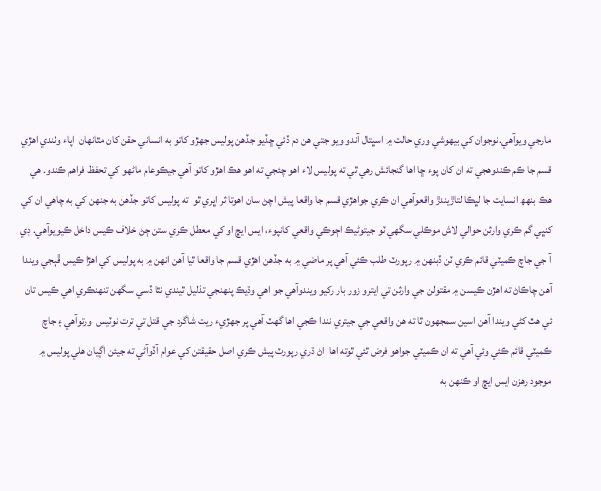مارجي ويوآھي.نوجوان کي بيھوشي وري حالت ۾ اسڀتال آندو ويو جتي ھن دم ڏئي ڇڏيو جڏھن پوليس جهڙو کاتو به انساني حقن کان مٿانهان  اپاء وٺندي اھڙي قسم جا ڪم ڪندوھجي ته ان کان پوء ڇا اھا گنجائش رھي ٿي ته پوليس لاء اھو چئجي ته اھو ھڪ اهڙو کاتو آھي جيڪوعام ماڻهو کي تحفظ فراھم ڪندو. ھي ھڪ بنهھ انسايت جا لڀڪا لتاڙيندڙ واقعوآھي ان ڪري جواھڙي قسم جا واقعا پيش اچڻ سان اھوتا ثر اڀري ٿو  ته پوليس کاتو جڏھن به جنهن کي به چاھي ان کي کنڀي گم ڪري وارثن حوالي لاش موڪلي سگهي ٽو جيتوڻيڪ اڄوڪي واقعي کانپوء، ايس ايڇ او کي معطل ڪري ستن ڄڻ خلاف ڪيس داخل ڪيويوآھي. ڊي آ جي جاچ ڪميٽي قائم ڪري ٽن ڏبنهن ۾ رپورٽ طلب ڪئي آھي پر ماضي ۾ به جڏھن اھڙي قسم جا واقعا ٿيا آھن انهن ۾ به پوليس کي اھڙا ڪيس ڦٻجي ويندا آھن چاڪاڻ ته اهڙن ڪيسن ۾ مقتولن جي وارثن تي ايترو زور بار رکيو ويندوآھي جو اھي وڌيڪ پنهنجي تذليل ٿيندي نٿا ڏسي سگهن تنهنڪري اھي ڪيس تان ئي ھٿ کڻي ويندا آھن اسين سمجهون ٿا ته ھن واقعي جي جيتري نندا ڪجي اها گهٽ آھي پر جهڙيء ريت شاگرد جي قتل تي ترت نوٽيس  ورتوآھي ۽ جاچ ڪميٽي قائم ڪئي وئي آھي ته ان ڪميٽي جواھو فرض ٿئي ٿوته اها  اڻ ڌري رپورٽ پيش ڪري اصل حقيقتن کي عوام آڏوآڻي ته جيئن اڳيان ھلي پوليس ۾ موجود رھزن ايس ايڇ او ڪنهن به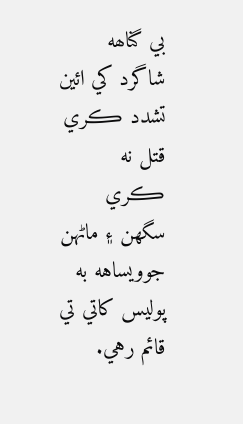بي گناھه شاگرد کي ائين تشدد ڪري قتل نه ڪري سگهن ۽ ماڻهن جوويساهه به  پوليس کاتي تي قائم رهي.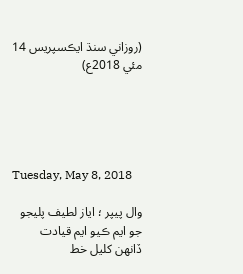(روزاني سنڌ ايڪسپريس 14 مئي 2018ع)





Tuesday, May 8, 2018

وال پيپر ؛ اياز لطيف پليجو جو ايم ڪيو ايم قيادت ڏانهن کليل خط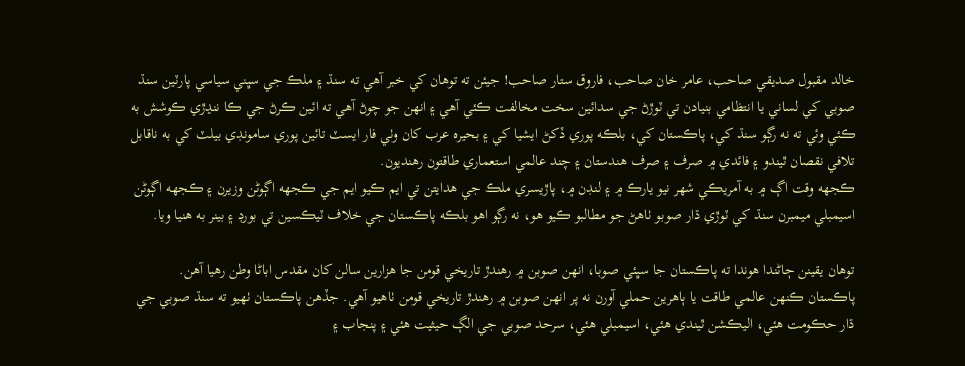خالد مقبول صديقي صاحب، عامر خان صاحب، فاروق ستار صاحب! جيئن ته توهان کي خبر آهي ته سنڌ ۽ ملڪ جي سڀني سياسي پارٽين سنڌ صوبي کي لساني يا انتظامي بنيادن تي ٽوڙڻ جي سدائين سخت مخالفت ڪئي آهي ۽ انهن جو چوڻ آهي ته ائين ڪرڻ جي ڪا ننڍڙي ڪوشش به ڪئي وئي ته نه رڳو سنڌ کي، پاڪستان کي، بلڪه پوري ڏکڻ ايشيا کي ۽ بحيره عرب کان وٺي فار ايسٽ تائين پوري سامونڊي بيلٽ کي به ناقابل تلافي نقصان ٿيندو ۽ فائدي ۾ صرف ۽ صرف هندستان ۽ چند عالمي استعماري طاقتون رهنديون.
ڪجهه وقت اڳ ۾ به آمريڪي شهر نيو يارڪ ۾ ۽ لنڊن ۾، پاڙيسري ملڪ جي هدايتن تي ايم ڪيو ايم جي ڪجهه اڳوڻن وزيرن ۽ ڪجهه اڳوڻن اسيمبلي ميمبرن سنڌ کي ٽوڙي ڌار صوبو ٺاهڻ جو مطالبو ڪيو هو، نه رڳو اهو بلڪه پاڪستان جي خلاف ٽيڪسين تي بورڊ ۽ بينر به هنيا ويا.

توهان يقينن ڄاڻندا هوندا ته پاڪستان جا سڀئي صوبا، انهن صوبن ۾ رهندڙ تاريخي قومن جا هزارين سالن کان مقدس اباڻا وطن رهيا آهن. پاڪستان ڪنهن عالمي طاقت يا ٻاهرين حملي آورن نه پر انهن صوبن ۾ رهندڙ تاريخي قومن ٺاهيو آهي. جڏهن پاڪستان ٺهيو ته سنڌ صوبي جي ڌار حڪومت هئي، اليڪشن ٿيندي هئي، اسيمبلي هئي، سرحد صوبي جي الڳ حيثيت هئي ۽ پنجاب ۽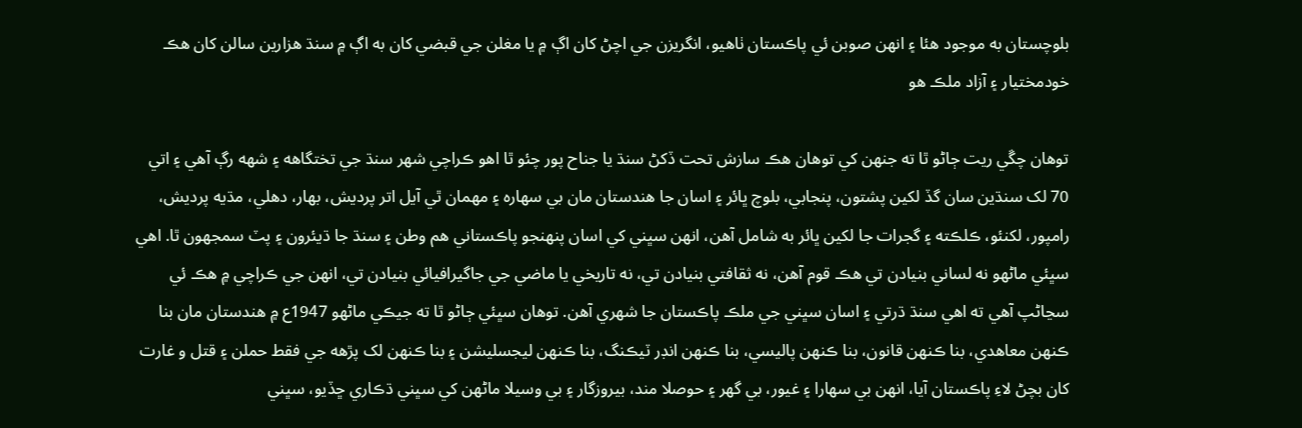بلوچستان به موجود هئا ۽ انهن صوبن ئي پاڪستان ٺاهيو، انگريزن جي اچڻ کان اڳ ۾ يا مغلن جي قبضي کان به اڳ ۾ سنڌ هزارين سالن کان هڪ خودمختيار ۽ آزاد ملڪ هو

توهان چڱي ريت ڄاڻو ٿا ته جنهن کي توهان هڪ سازش تحت ڏکڻ سنڌ يا جناح پور چئو ٿا اهو ڪراچي شهر سنڌ جي تختگاهه ۽ شهه رڳ آهي ۽ اتي 70 لک سنڌين سان گڏ لکين پشتون، پنجابي، بلوچ ڀائر ۽ اسان جا هندستان مان بي سهاره ۽ مهمان ٿي آيل اتر پرديش، بهار، دهلي، مڌيه پرديش، رامپور، لکنئو، ڪلڪته ۽ گجرات جا لکين ڀائر به شامل آهن، انهن سڀني کي اسان پنهنجو پاڪستاني هم وطن ۽ سنڌ جا ڌيئرون ۽ پٽ سمجهون ٿا. اهي سڀئي ماڻهو نه لساني بنيادن تي هڪ قوم آهن، نه ثقافتي بنيادن تي، نه تاريخي يا ماضي جي جاگيرافيائي بنيادن تي، انهن جي ڪراچي ۾ هڪ ئي سڃاڻپ آهي ته اهي سنڌ ڌرتي ۽ اسان سڀني جي ملڪ پاڪستان جا شهري آهن. توهان سڀئي ڄاڻو ٿا ته جيڪي ماڻهو 1947ع ۾ هندستان مان بنا ڪنهن معاهدي، بنا ڪنهن قانون، بنا ڪنهن پاليسي، بنا ڪنهن انڊر ٽيڪنگ، بنا ڪنهن ليجسليشن ۽ بنا ڪنهن لک پڙهه جي فقط حملن ۽ قتل و غارت کان بچڻ لاءِ پاڪستان آيا، انهن بي سهارا ۽ غيور، بي گهر ۽ حوصلا مند، بيروزگار ۽ بي وسيلا ماڻهن کي سڀني ڌڪاري ڇڏيو، سڀني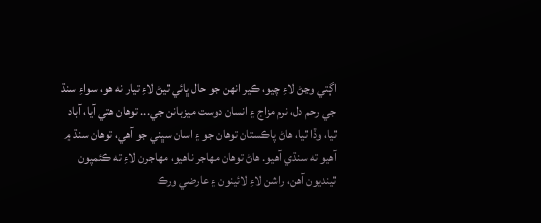اڳتي وڃڻ لاءِ چيو، ڪير انهن جو حال ڀائي ٿيڻ لاءِ تيار نه هو، سواءِ سنڌ جي رحم دل، نرم مزاج ۽ انسان دوست ميزبانن جي... توهان هتي آيا، آباد ٿيا، وڏا ٿيا، هاڻ پاڪستان توهان جو ۽ اسان سڀني جو آهي، توهان سنڌ ۾ آهيو ته سنڌي آهيو. هاڻ توهان مهاجر ناهيو، مهاجرن لاءِ ته ڪئمپون ٿينديون آهن، راشن لاءِ لائينون ۽ عارضي ورڪ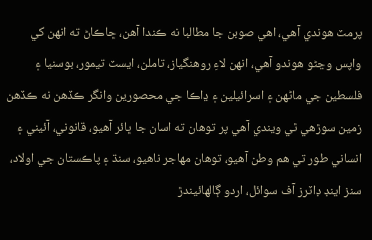پرمٽ هوندي آهي، اهي صوبن جا مطالبا نه ڪندا آهن، ڇاڪاڻ ته انهن کي واپس وڃڻو هوندو آهي، انهن لاءِ روهنگياز، تاملن، ايسٽ تيمور، بوسنيا ۽ فلسطين جي ماڻهن ۽ اسرائيلين ۽ ڍاڪا جي محصورين وانگر ڪڏهن نه ڪڏهن زمين سوڙهي ٿي ويندي آهي پر توهان ته اسان جا ڀائر آهيو، قانوني، آئيني ۽ انساني طور تي هم وطن آهيو، توهان مهاجر ناهيو، سنڌ ۽ پاڪستان جي اولاد، سنز اينڊ ڊاٽرز آف سوائل، اردو ڳالهائيندڙ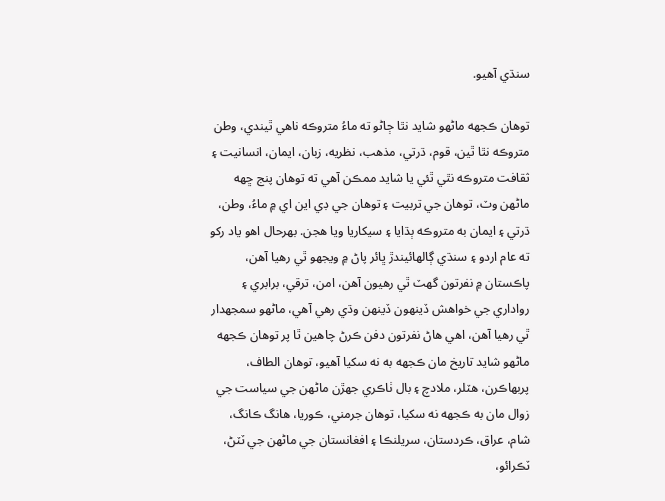سنڌي آهيو.

توهان ڪجهه ماڻهو شايد نٿا ڄاڻو ته ماءُ متروڪه ناهي ٿيندي، وطن متروڪه نٿا ٿين، قوم، ڌرتي، مذهب، نظريه، زبان، ايمان، انسانيت ۽ ثقافت متروڪه نٿي ٿئي يا شايد ممڪن آهي ته توهان پنج ڇهه ماڻهن وٽ، توهان جي تربيت ۽ توهان جي ڊي اين اي ۾ ماءُ، وطن، ڌرتي ۽ ايمان به متروڪه ٻڌايا ۽ سيکاريا ويا هجن. بهرحال اهو ياد رکو ته عام اردو ۽ سنڌي ڳالهائيندڙ ڀائر پاڻ ۾ ويجهو ٿي رهيا آهن، پاڪستان ۾ نفرتون گهٽ ٿي رهيون آهن، امن، ترقي، برابري ۽ رواداري جي خواهش ڏينهون ڏينهن وڌي رهي آهي، ماڻهو سمجهدار ٿي رهيا آهن، اهي هاڻ نفرتون دفن ڪرڻ چاهين ٿا پر توهان ڪجهه ماڻهو شايد تاريخ مان ڪجهه به نه سکيا آهيو، توهان الطاف، پربهاڪرن، هٽلر، ملادچ ۽ بال ٺاڪري جهڙن ماڻهن جي سياست جي زوال مان به ڪجهه نه سکيا، توهان جرمني، ڪوريا، هانگ ڪانگ، شام، عراق، ڪردستان، سريلنڪا ۽ افغانستان جي ماڻهن جي ٽٽڻ، ٽڪرائو،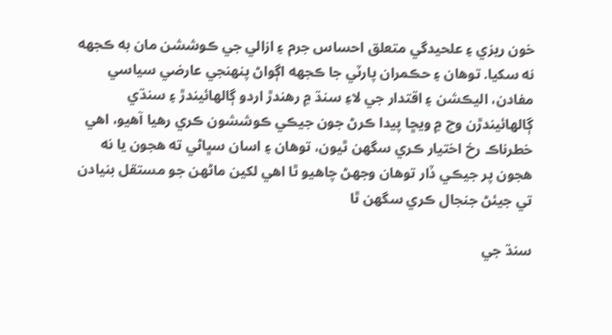خون ريزي ۽ علحيدگي متعلق احساس جرم ۽ ازالي جي ڪوششن مان به ڪجهه نه سکيا. توهان ۽ حڪمران پارٽي جا ڪجهه اڳواڻ پنهنجي عارضي سياسي مفادن، اليڪشن ۽ اقتدار جي لاءِ سنڌ ۾ رهندڙ اردو ڳالهائيندڙ ۽ سنڌي ڳالهائيندڙن وچ ۾ ويڇا پيدا ڪرڻ جون جيڪي ڪوششون ڪري رهيا آهيو، اهي خطرناڪ رخ اختيار ڪري سگهن ٿيون، توهان ۽ اسان سڀاڻي ته هجون يا نه هجون پر جيڪي ڏار توهان وجهڻ چاهيو ٿا اهي لکين ماڻهن جو مستقل بنيادن تي جيئڻ جنجال ڪري سگهن ٿا

سنڌ جي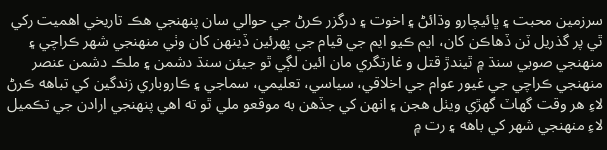سرزمين محبت ۽ ڀائيچارو وڌائڻ ۽ اخوت ۽ درگزر ڪرڻ جي حوالي سان پنهنجي هڪ تاريخي اهميت رکي ٿي پر گذريل ٽن ڏهاڪن کان، ايم ڪيو ايم جي قيام جي پهرئين ڏينهن کان وٺي منهنجي شهر ڪراچي ۽ منهنجي صوبي سنڌ ۾ ٿيندڙ قتل و غارتگري مان ائين لڳي ٿو جيئن سنڌ دشمن ۽ ملڪ دشمن عنصر منهنجي ڪراچي جي غيور عوام جي اخلاقي، سياسي، تعليمي، سماجي ۽ ڪاروباري زندگين کي تباهه ڪرڻ لاءِ هر وقت گهاٽ گهڙي ويٺل هجن ۽ انهن کي جڏهن به موقعو ملي ٿو ته اهي پنهنجي ارادن جي تڪميل لاءِ منهنجي شهر کي باهه ۽ رت ۾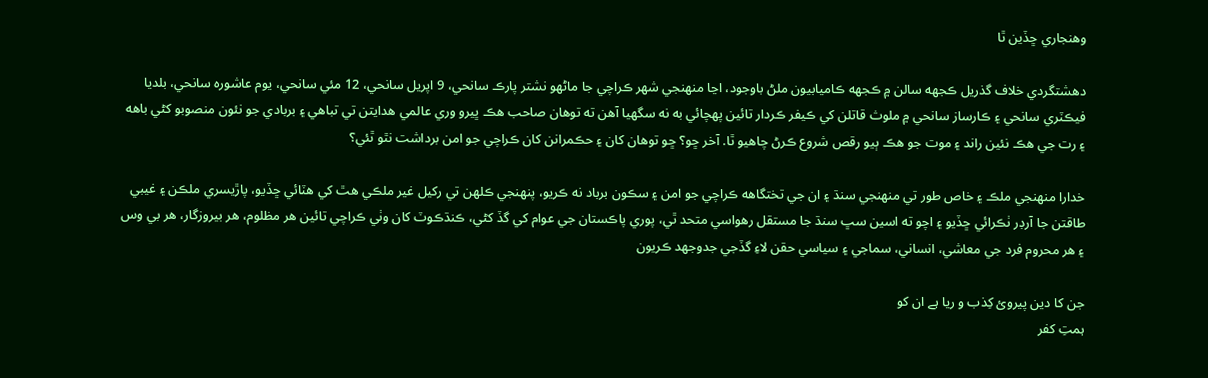وهنجاري ڇڏين ٿا

دهشتگردي خلاف گذريل ڪجهه سالن ۾ ڪجهه ڪاميابيون ملڻ باوجود، اڃا منهنجي شهر ڪراچي جا ماڻهو نشتر پارڪ سانحي، 9 اپريل سانحي، 12 مئي سانحي، يوم عاشوره سانحي، بلديا فيڪٽري سانحي ۽ ڪارساز سانحي ۾ ملوث قاتلن کي ڪيفر ڪردار تائين پهچائي به نه سگهيا آهن ته توهان صاحب هڪ ڀيرو وري عالمي هدايتن تي تباهي ۽ بربادي جو نئون منصوبو کڻي باهه ۽ رت جي هڪ نئين راند ۽ موت جو هڪ ٻيو رقص شروع ڪرڻ چاهيو ٿا. آخر ڇو؟ ڇو توهان کان ۽ حڪمرانن کان ڪراچي جو امن برداشت نٿو ٿئي؟

خدارا منهنجي ملڪ ۽ خاص طور تي منهنجي سنڌ ۽ ان جي تختگاهه ڪراچي جو امن ۽ سڪون برباد نه ڪريو، پنهنجي ڪلهن تي رکيل غير ملڪي هٿ کي هٽائي ڇڏيو، پاڙيسري ملڪن ۽ غيبي طاقتن جا آرڊر ٺڪرائي ڇڏيو ۽ اچو ته اسين سڀ سنڌ جا مستقل رهواسي متحد ٿي، پوري پاڪستان جي عوام کي گڏ کڻي، ڪنڌڪوٽ کان وٺي ڪراچي تائين هر مظلوم، هر بيروزگار، هر بي وس ۽ هر محروم فرد جي معاشي، انساني، سماجي ۽ سياسي حقن لاءِ گڏجي جدوجهد ڪريون

جن کا دین پیروئ کِذب و ریا ہے ان کو
ہمتِ کفر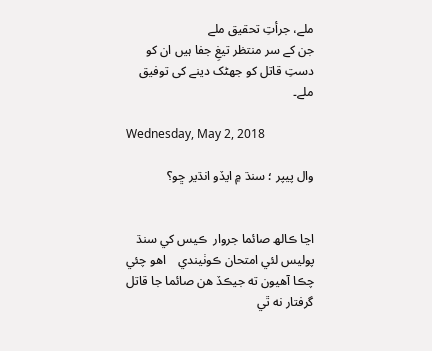ملے، جرأتِ تحقیق ملے
جن کے سر منتظر تیغِ جفا ہیں ان کو
دستِ قاتل کو جھٹک دینے کی توفیق ملے۔

Wednesday, May 2, 2018

وال پيپر ؛ سنڌ ۾ ايڏو انڌير ڇو؟


اڃا ڪالھ صائما جروار  ڪيس کي سنڌ  پوليس لئي امتحان ڪوٺيندي    اھو چئي چڪا آھيون ته جيڪڏ ھن صائما جا قاتل گرفتار نه ٿي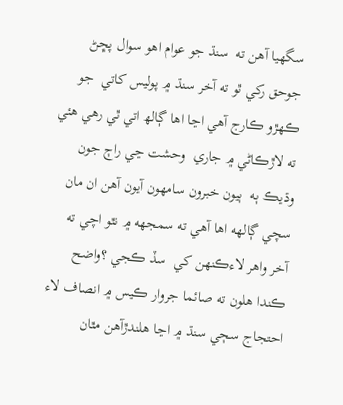سگهيا آهن ته  سنڌ جو عوام اھو سوال پڇڻ جوحق رکي ٿو ته آخر سنڌ ۾ پوليس کاتي  جو ڪهڙو ڪارج آھي اڃا اھا ڳالھ اتي ٿي رھي هئي ته لاڙڪاڻي ۾ جاري  وحشت ڃي راڄ جون وڌيڪ ٻه  ٻيون خبرون سامهون آيون آھن ان مان  سچي ڳالھه اھا آھي ته سمجهه ۾ نٿو اچي ته  آخر واھر لاءڪنهن کي  سڏ ڪجي ؟واضح ڪندا ھلون ته صائما جروار ڪيس ۾ انصاف لاء  احتجاج سڄي سنڌ ۾ اڃا ھلندڙآھن مٿان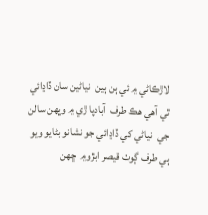لاڙڪاڻي ۾ ئي ٻن ٻين  نياڻين سان ڏاڍائي ٿي آھي ھڪ طرف  آبادپا ڙي ۾ وڀهن سالن جي  نياڻي کي ڏاڍائي جو نشانو بڻايو ويو ٻي طرف ڳوٺ قيصر ابڙو۾  ڇهن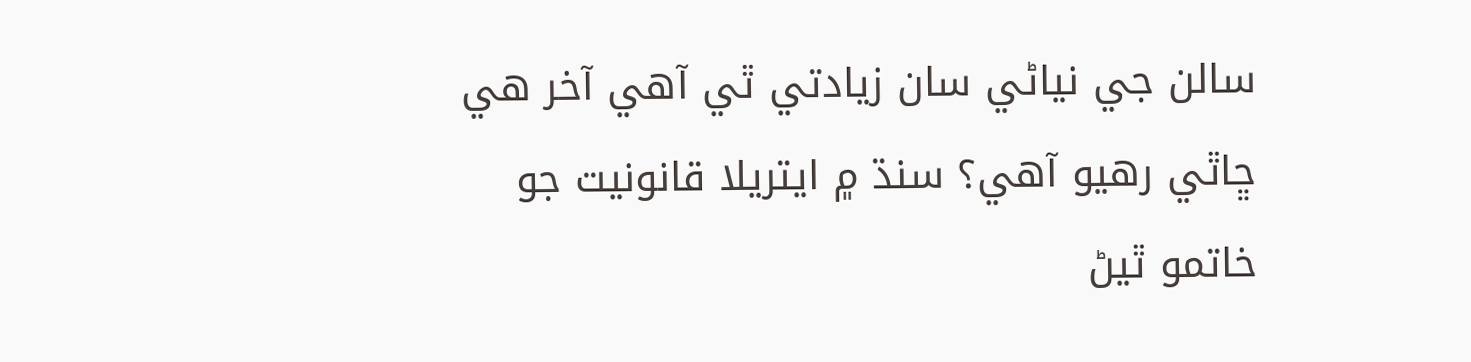سالن جي نياڻي سان زيادتي ٿي آھي آخر ھي  ڇاٿي رھيو آھي؟ سنڌ ۾ ايتريلا قانونيت جو خاتمو ٿيڻ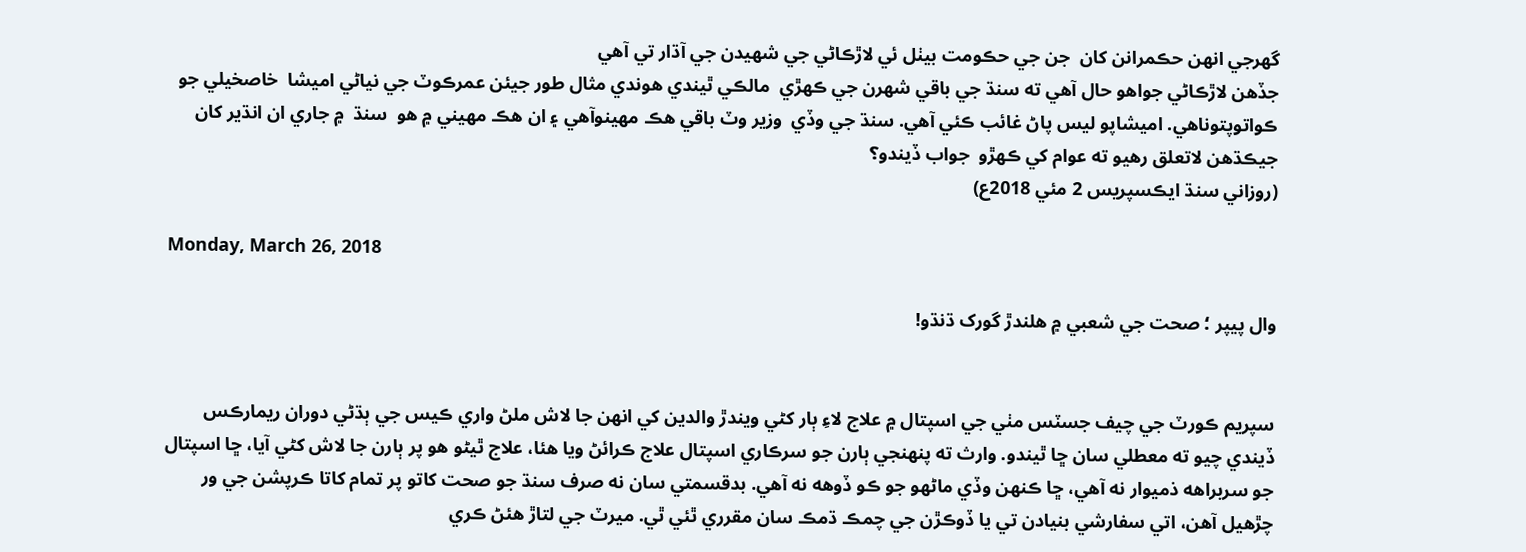گهرجي انهن حڪمرانن کان  جن جي حڪومت بيٺل ئي لاڙڪاڻي جي شهيدن جي آڌار تي آھي
جڏھن لاڙڪاڻي جواھو حال آھي ته سنڌ جي باقي شهرن جي ڪهڙي  مالڪي ٿيندي ھوندي مثال طور جيئن عمرڪوٽ جي نياڻي اميشا  خاصخيلي جو ڪواتوپتوناھي. اميشاپو ليس پاڻ غائب ڪئي آھي. سنڌ جي وڏي  وزير وٽ باقي ھڪ مهينوآھي ۽ ان ھڪ مهيني ۾ ھو  سنڌ  ۾ جاري ان انڌير کان جيڪڌھن لاتعلق رھيو ته عوام کي ڪهڙو  جواب ڏيندو؟
(روزاني سنڌ ايڪسپريس 2 مئي 2018ع)

Monday, March 26, 2018

وال پيپر ؛ صحت جي شعبي ۾ هلندڙ گورک ڌنڌو!


سپريم ڪورٽ جي چيف جسٽس مٺي جي اسپتال ۾ علاج لاءِ ٻار کڻي ويندڙ والدين کي انهن جا لاش ملڻ واري ڪيس جي ٻڌڻي دوران ريمارڪس ڏيندي چيو ته معطلي سان ڇا ٿيندو. وارث ته پنهنجي ٻارن جو سرڪاري اسپتال علاج ڪرائڻ ويا هئا، علاج ٿيڻو هو پر ٻارن جا لاش کڻي آيا، ڇا اسپتال جو سربراهه ذميوار نه آهي، ڇا ڪنهن وڏي ماڻهو جو ڪو ڏوهه نه آهي. بدقسمتي سان نه صرف سنڌ جو صحت کاتو پر تمام کاتا ڪرپشن جي ور چڙهيل آهن، اتي سفارشي بنيادن تي يا ڏوڪڙن جي چمڪ ڌمڪ سان مقرري ٿئي ٿي. ميرٽ جي لتاڙ هئڻ ڪري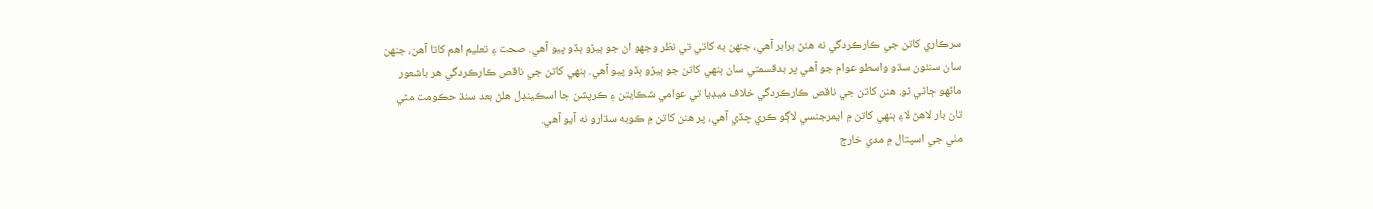سرڪاري کاتن جي ڪارڪردگي نه هئڻ برابر آهي، جنهن به کاتي تي نظر وجهو ان جو ٻيڙو ٻڏو پيو آهي. صحت ۽ تعليم اهم کاتا آهن، جنهن سان سنئون سڌو واسطو عوام جو آهي پر بدقسمتي سان ٻنهي کاتن جو ٻيڙو ٻڏو پيو آهي. ٻنهي کاتن جي ناقص ڪارڪردگي هر باشعور ماڻهو ڄاڻي ٿو. هنن کاتن جي ناقص ڪارڪردگي خلاف ميڊيا تي عوامي شڪايتن ۽ ڪرپشن جا اسڪينڊل هلڻ بعد سنڌ حڪومت مٿي تان بار لاهڻ لاءِ ٻنهي کاتن ۾ ايمرجنسي لاڳو ڪري ڇڏي آهي، پر هنن کاتن ۾ ڪوبه سڌارو نه آيو آهي.
مٺي جي اسپتال ۾ مدي خارج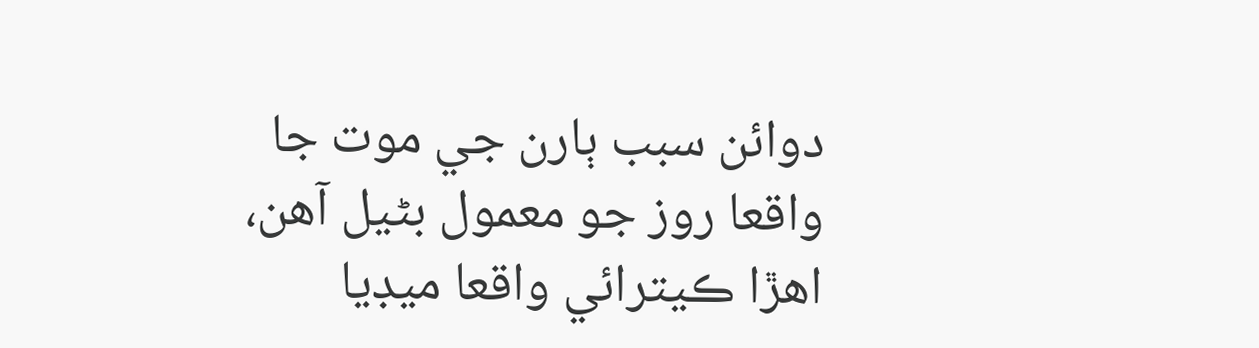دوائن سبب ٻارن جي موت جا واقعا روز جو معمول بڻيل آهن، اهڙا ڪيترائي واقعا ميڊيا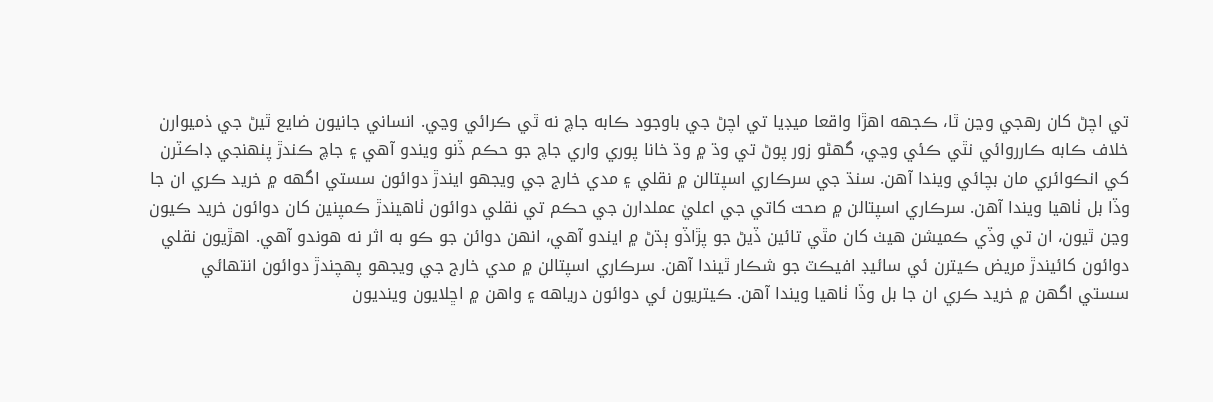تي اچڻ کان رهجي وڃن ٿا، ڪجهه اهڙا واقعا ميڊيا تي اچڻ جي باوجود ڪابه جاچ نه ٿي ڪرائي وڃي. انساني جانيون ضايع ٿيڻ جي ذميوارن خلاف ڪابه ڪارروائي نٿي ڪئي وڃي، گهڻو زور پوڻ تي وڌ ۾ وڌ خانا پوري واري جاچ جو حڪم ڏنو ويندو آهي ۽ جاچ ڪندڙ پنهنجي ڊاڪٽرن کي انڪوائري مان بچائي ويندا آهن. سنڌ جي سرڪاري اسپتالن ۾ نقلي ۽ مدي خارج جي ويجهو ايندڙ دوائون سستي اگهه ۾ خريد ڪري ان جا وڏا بل ٺاهيا ويندا آهن. سرڪاري اسپتالن ۾ صحت کاتي جي اعليٰ عملدارن جي حڪم تي نقلي دوائون ٺاهيندڙ ڪمپنين کان دوائون خريد ڪيون وڃن ٿيون، ان تي وڏي ڪميشن هيٺ کان مٿي تائين ڏيڻ جو پڙاڏو ٻڌڻ ۾ ايندو آهي، انهن دوائن جو ڪو به اثر نه هوندو آهي. اهڙيون نقلي دوائون کائيندڙ مريض ڪيترن ئي سائيڊ افيڪٽ جو شڪار ٿيندا آهن. سرڪاري اسپتالن ۾ مدي خارج جي ويجهو پهچندڙ دوائون انتهائي سستي اگهن ۾ خريد ڪري ان جا بل وڏا ٺاهيا ويندا آهن. ڪيتريون ئي دوائون درياهه ۽ واهن ۾ اڇلايون وينديون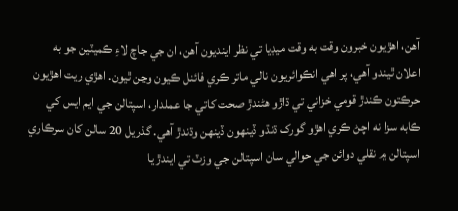آهن، اهڙيون خبرون وقت به وقت ميڊيا تي نظر اينديون آهن، ان جي جاچ لاءِ ڪميٽين جو به اعلان ٿيندو آهي، پر اهي انڪوائريون نالي ماتر ڪري فائنل ڪيون وڃن ٿيون. اهڙي ريت اهڙيون حرڪتون ڪندڙ قومي خزاني تي ڌاڙو هڻندڙ صحت کاتي جا عملدار، اسپتالن جي ايم ايس کي ڪابه سزا نه اچڻ ڪري اهڙو گورک ڌنڌو ڏينهون ڏينهن وڌندڙ آهي. گذريل 20 سالن کان سرڪاري اسپتالن ۾ نقلي دوائن جي حوالي سان اسپتالن جي وزٽ تي ايندڙ يا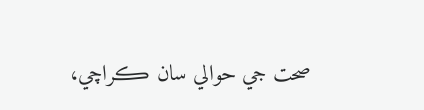صحت جي حوالي سان ڪراچي،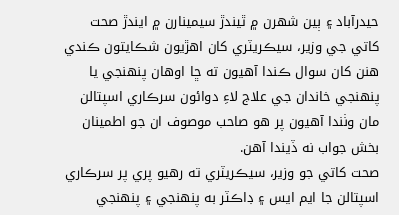حيدرآباد ۽ ٻين شهرن ۾ ٿيندڙ سيمينارن ۾ ايندڙ صحت کاتي جي وزير، سيڪريٽري کان اهڙيون شڪايتون ڪندي هنن کان سوال ڪندا آهيون ته ڇا اوهان پنهنجي يا پنهنجي خاندان جي علاج لاءِ دوائون سرڪاري اسپتالن مان وٺندا آهيون پر هو صاحب موصوف ان جو اطمينان بخش جواب نه ڏيندا آهن.
صحت کاتي جو وزير، سيڪريٽري ته رهيو پري پر سرڪاري اسپتالن جا ايم ايس ۽ ڊاڪٽر به پنهنجي ۽ پنهنجي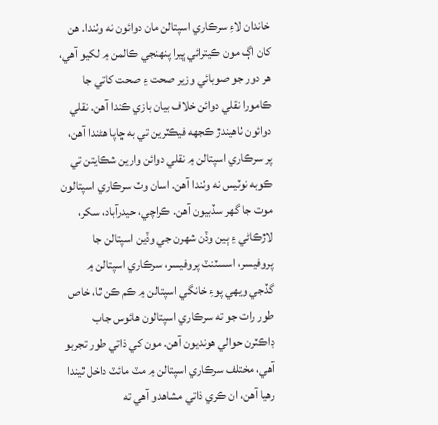خاندان لاءِ سرڪاري اسپتالن مان دوائون نه وٺندا. هن کان اڳ مون ڪيترائي ڀيرا پنهنجي ڪالمن ۾ لکيو آهي، هر دور جو صوبائي وزير صحت ۽ صحت کاتي جا ڪامورا نقلي دوائن خلاف بيان بازي ڪندا آهن. نقلي دوائون ٺاهيندڙ ڪجهه فيڪٽرين تي به ڇاپا هڻندا آهن، پر سرڪاري اسپتالن ۾ نقلي دوائن وارين شڪايتن تي ڪوبه نوٽيس نه وٺندا آهن. اسان وٽ سرڪاري اسپتالون موت جا گهر سڏبيون آهن. ڪراچي، حيدرآباد، سکر، لاڙڪاڻي ۽ ٻين وڏن شهرن جي وڏين اسپتالن جا پروفيسر، اسسٽنٽ پروفيسر، سرڪاري اسپتالن ۾ گڏجي ويهي پوءِ خانگي اسپتالن ۾ ڪم ڪن ٿا، خاص طور رات جو ته سرڪاري اسپتالون هائوس جاب ڊاڪٽرن حوالي هونديون آهن. مون کي ذاتي طور تجربو آهي، مختلف سرڪاري اسپتالن ۾ مٽ مائٽ داخل ٿيندا رهيا آهن، ان ڪري ذاتي مشاهدو آهي ته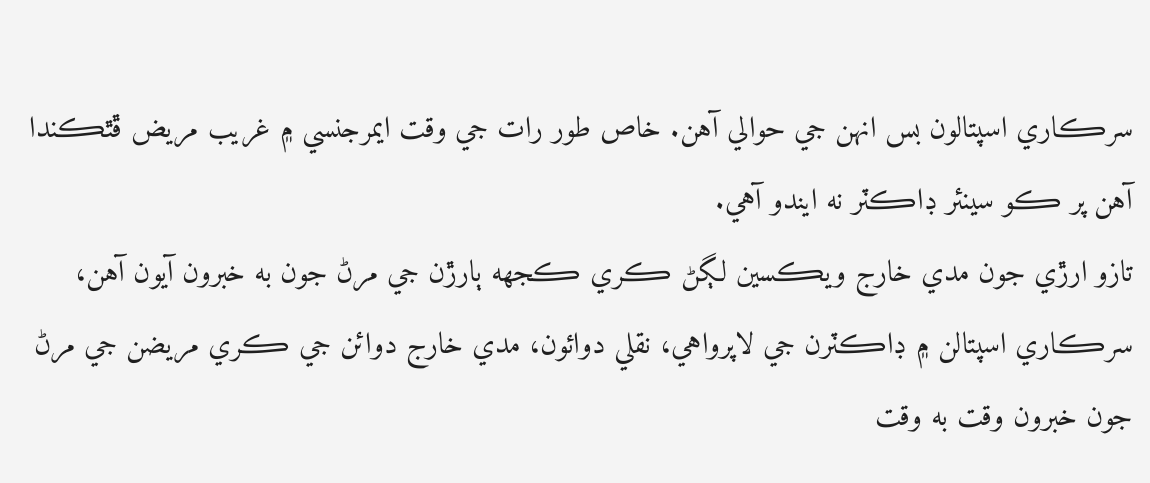سرڪاري اسپتالون بس انهن جي حوالي آهن. خاص طور رات جي وقت ايمرجنسي ۾ غريب مريض ڦٿڪندا آهن پر ڪو سينئر ڊاڪٽر نه ايندو آهي.
تازو ارڙي جون مدي خارج ويڪسين لڳڻ ڪري ڪجهه ٻارڙن جي مرڻ جون به خبرون آيون آهن، سرڪاري اسپتالن ۾ ڊاڪٽرن جي لاپرواهي، نقلي دوائون، مدي خارج دوائن جي ڪري مريضن جي مرڻ جون خبرون وقت به وقت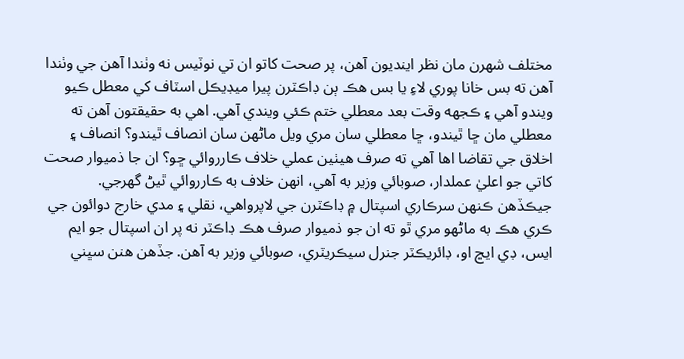مختلف شهرن مان نظر اينديون آهن، پر صحت کاتو ان تي نوٽيس نه وٺندا آهن جي وٺندا آهن ته بس خانا پوري لاءِ يا بس هڪ ٻن ڊاڪٽرن پيرا ميڊيڪل اسٽاف کي معطل ڪيو ويندو آهي ۽ ڪجهه وقت بعد معطلي ختم ڪئي ويندي آهي. اهي به حقيقتون آهن ته معطلي مان ڇا ٿيندو، ڇا معطلي سان مري ويل ماڻهن سان انصاف ٿيندو؟ انصاف ۽ اخلاق جي تقاضا اها آهي ته صرف هيٺين عملي خلاف ڪارروائي ڇو؟ ان جا ذميوار صحت کاتي جو اعليٰ عملدار، صوبائي وزير به آهي، انهن خلاف به ڪارروائي ٿيڻ گهرجي.
جيڪڏهن ڪنهن سرڪاري اسپتال ۾ ڊاڪٽرن جي لاپرواهي، نقلي ۽ مدي خارج دوائون جي ڪري هڪ به ماڻهو مري ٿو ته ان جو ذميوار صرف هڪ ڊاڪٽر نه پر ان اسپتال جو ايم ايس، ڊي ايڇ او، ڊائريڪٽر جنرل سيڪريٽري، صوبائي وزير به آهن. جڏهن هنن سڀني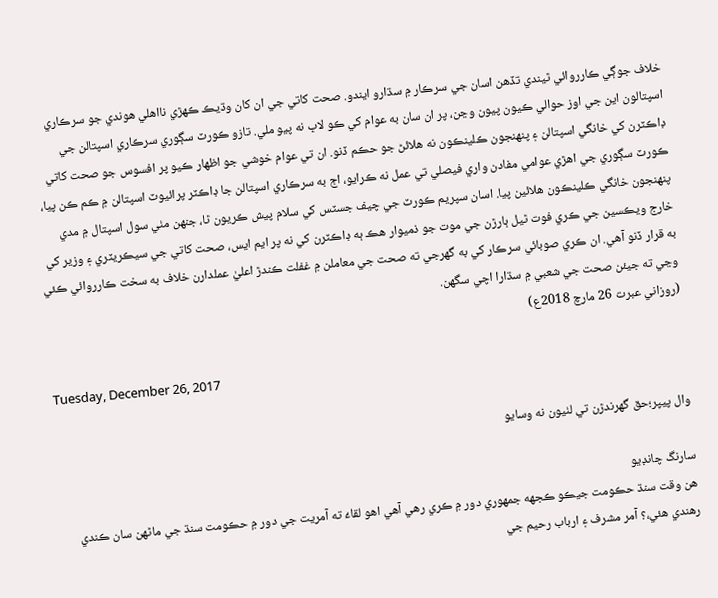خلاف جوڳي ڪارروائي ٿيندي تڏهن اسان جي سرڪار ۾ سڌارو ايندو. صحت کاتي جي ان کان وڌيڪ ڪهڙي نااهلي هوندي جو سرڪاري اسپتالون اين جي اوز حوالي ڪيون پيون وڃن، پر ان سان به عوام کي ڪو لاڀ نه پيو ملي. تازو ڪورٽ سڳوري سرڪاري اسپتالن جي ڊاڪٽرن کي خانگي اسپتالن ۽ پنهنجون ڪلينڪون نه هلائڻ جو حڪم ڏنو. ان تي عوام خوشي جو اظهار ڪيو پر افسوس جو صحت کاتي ڪورٽ سڳوري جي اهڙي عوامي مفادن واري فيصلي تي عمل نه ڪرايو، اڄ به سرڪاري اسپتالن جا ڊاڪٽر پرائيوٽ اسپتالن ۾ ڪم ڪن پيا، پنهنجون خانگي ڪلينڪون هلائين پيا. اسان سپريم ڪورٽ جي چيف جسٽس کي سلام پيش ڪريون ٿا، جنهن مٺي سول اسپتال ۾ مدي خارج ويڪسين جي ڪري فوت ٿيل ٻارڙن جي موت جو ذميوار هڪ ٻه ڊاڪٽرن کي نه پر ايم ايس، صحت کاتي جي سيڪريٽري ۽ وزير کي به قرار ڏنو آهي. ان ڪري صوبائي سرڪار کي به گهرجي ته صحت جي معاملن ۾ غفلت ڪندڙ اعليٰ عملدارن خلاف به سخت ڪارروائي ڪئي وڃي ته جيئن صحت جي شعبي ۾ سڌارا اچي سگهن.
(روزاني عبرت 26 مارچ 2018ع)

Tuesday, December 26, 2017

وال پيپر؛حق گهرندڙن تي لٺيون نه وسايو

سارنگ چانڊيو
هن وقت سنڌ حڪومت جيڪو ڪجهه جمهوري دور ۾ ڪري رهي آهي اهو لقاءُ ته آمريت جي دور ۾ حڪومت سنڌ جي ماڻهن سان ڪندي رهندي هئي،؟ آمر مشرف ۽ ارباب رحيم جي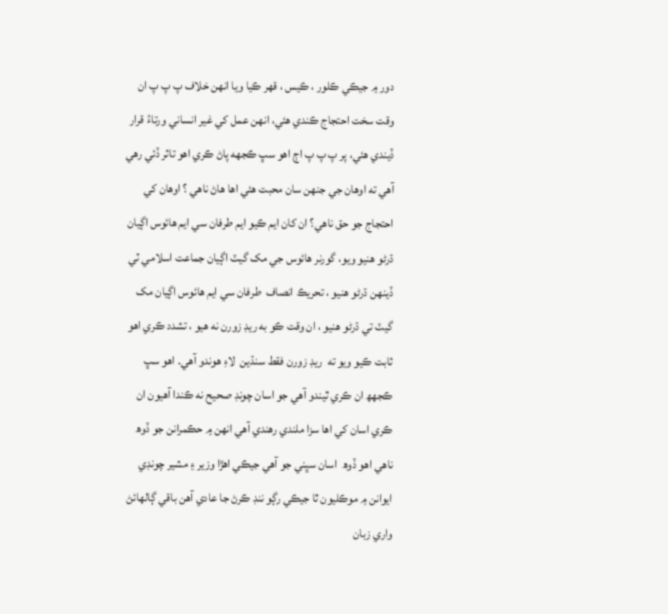دور ۾ جيڪي ڪلور ، ڪيس ، قهر ڪيا ويا انهن خلاف پ پ پ ان وقت سخت احتجاج ڪندي هئي، انهن عمل کي غير انساني ورتاءُ قرار ڏيندي هئي، پر پ پ پ اڄ اهو سڀ ڪجھه پاڻ ڪري اهو تاثر ڏئي رهي آهي ته اوهان جي جنهن سان محبت هئي اها هاڻ ناهي ؟ اوهان کي احتجاج جو حق ناهي؟ ان کان ايم ڪيو ايم طرفان سي ايم هائوس اڳيان ڌرڻو هنيو ويو، گورنر هائوس جي مک گيٽ اڳيان جماعت اسلامي ٽي ڏينهن ڌرڻو هنيو ، تحريڪ انصاف  طرفان سي ايم هائوس اڳيان مک گيٽ تي ڌرڻو هنيو ، ان وقت ڪو به ريڊ زورن نه هيو ، تشدد ڪري اهو ثابت ڪيو ويو ته  ريڊ زورن فقط سنڌين  لاءِ هوندو آهي. اهو سڀ ڪجهھ ان ڪري ٿيندو آهي جو اسان چونڊ صحيح نه ڪندا آهيون ان ڪري اسان کي اها سزا ملندي رهندي آهي انهن ۾ حڪمرانن جو ڏوھ ناهي اهو ڏوھ  اسان سڀني جو آهي جيڪي اهڙا وزير ۽ مشير چونڊي ايوانن ۾ موڪليون ٿا جيڪي رڳو ننڊ ڪرڻ جا عادي آهن باقي ڳالهائڻ واري زبان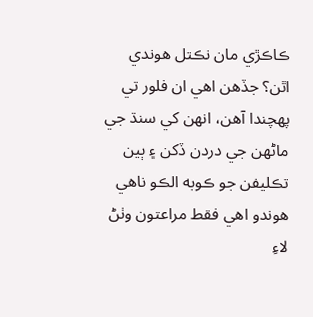ڪاڪڙي مان نڪتل هوندي اٿن؟ جڏهن اهي ان فلور تي پهچندا آهن، انهن کي سنڌ جي ماڻهن جي دردن ڏکن ۽ ٻين تڪليفن جو ڪوبه الڪو ناهي هوندو اهي فقط مراعتون وٺڻ لاءِ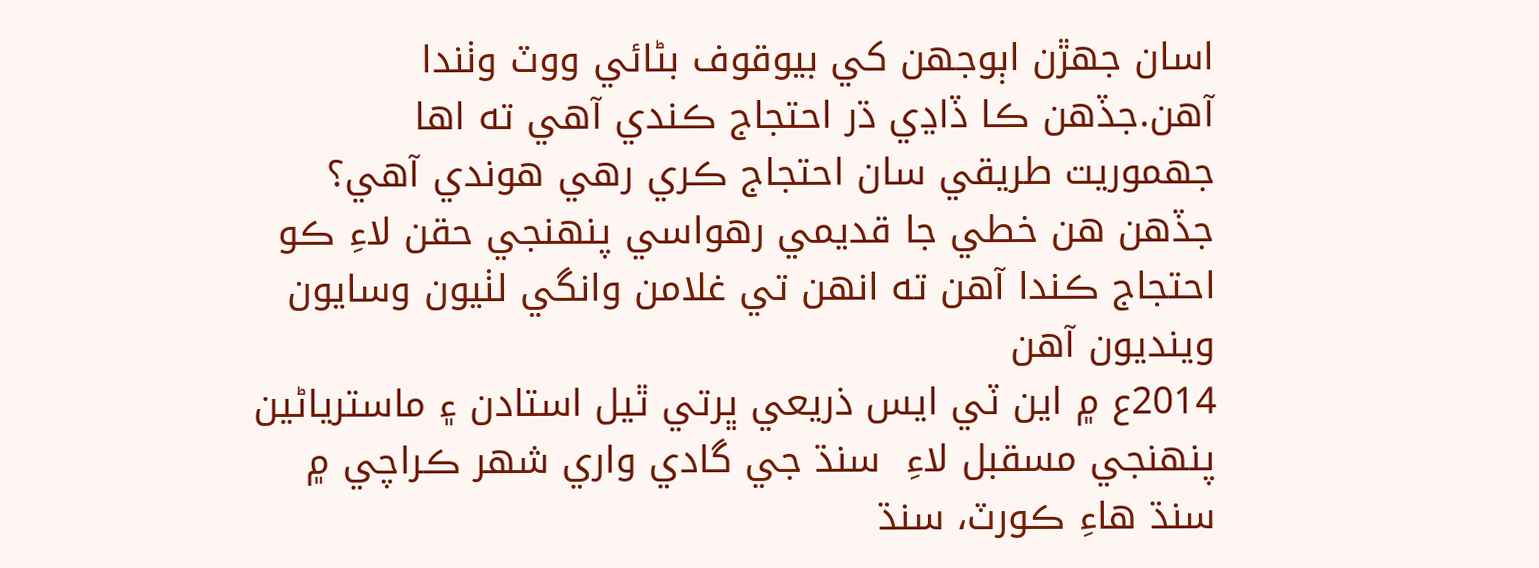اسان جهڙن اٻوجھن کي بيوقوف بڻائي ووٽ وٺندا آهن.جڏهن ڪا ڏاڍي ڌر احتجاج ڪندي آهي ته اها جهموريت طريقي سان احتجاج ڪري رهي هوندي آهي؟ جڏهن هن خطي جا قديمي رهواسي پنهنجي حقن لاءِ ڪو احتجاج ڪندا آهن ته انهن تي غلامن وانگي لٺيون وسايون وينديون آهن
2014ع ۾ اين ٽي ايس ذريعي ڀرتي ٿيل استادن ۽ ماسترياڻين پنهنجي مسقبل لاءِ  سنڌ جي گادي واري شهر ڪراچي ۾ سنڌ هاءِ ڪورٽ، سنڌ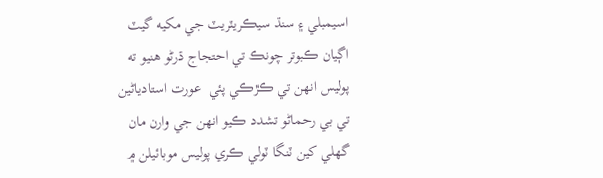اسيمبلي ۽ سنڌ سيڪريٽريٽ جي مکيه گيٽ اڳيان ڪبوتر چونڪ تي احتجاج ڌرڻو هنيو ته پوليس انهن تي ڪڙڪي پئي  عورت استادياڻين تي بي رحماڻو تشدد ڪيو انهن جي وارن مان گهلي کين ٽنگا ٽولي ڪري پوليس موبائيلن ۾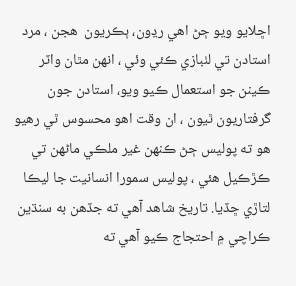اڇلايو ويو ڄڻ اهي رڍون، ٻڪريون  هجن ، مرد استادن تي لٺبازي ڪئي وئي ، انهن مٿان واٽر ڪينن جو استعمال ڪيو ويو، استادن جون گرفتاريون ٿيون ، ان وقت اهو محسوس ٿي رهيو هو ته پوليس ڄڻ ڪنهن غير ملڪي ماڻهن تي ڪڙڪيل هئي ، پوليس سمورا انسانيت جا ليڪا لتاڙي ڇڏيا. تاريخ شاھد آهي ته جڏهن به سنڌين ڪراچي ۾ احتجاج ڪيو آهي ته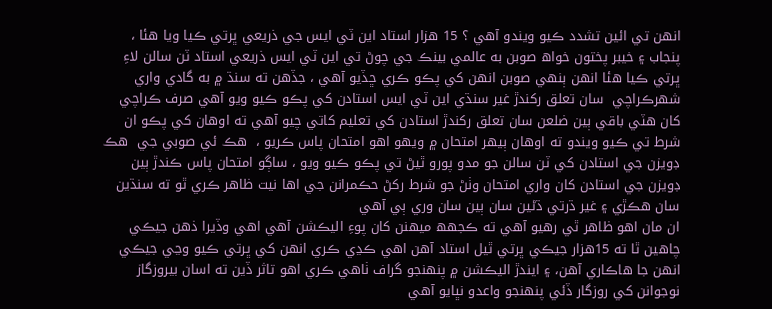انهن تي ائين تشدد ڪيو ويندو آهي ؟ 15 هزار استاد اين ٽي ايس جي ذريعي ڀرتي ڪيا ويا هئا ، پنجاب ۽ خيبر پختون خواھ صوبن به عالمي بينڪ جي چوڻ تي اين ٽي ايس ذريعي استاد ٽن سالن لاءِ ڀرتي ڪيا هئا انهن ٻنهي صوبن انهن کي پڪو ڪري ڇڏيو آهي ، جڏهن ته سنڌ ۾ به گادي واري شهرڪراچي  سان تعلق رکندڙ غير سنڌي اين ٽي ايس استادن کي پڪو ڪيو ويو آهي صرف ڪراچي کان هٽي باقي ٻين ضلعن سان تعلق رکندڙ استادن کي تعليم کاتي چيو آهي ته اوهان کي پڪو ان شرط تي ڪيو ويندو ته اوهان ٻيهر امتحان ۾ ويهو اهو امتحان پاس ڪريو ،  هڪ ئي صوبي جي  هڪ ڊويزن جي استادن کي ٽن سالن جو مدو پورو ٿيڻ تي پڪو ڪيو ويو ، ساڳو امتحان پاس ڪندڙ ٻين ڊويزن جي استادن کان واري امتحان وٺڻ جو شرط رکڻ حڪمرانن جي اها نيت ظاهر ڪري ٿو ته سنڌين سان هڪڙي ۽ غير ڌرتي ڌڻين سان ٻين سان وري ٻي آهي
ان مان اهو ظاهر ٿي رهيو آهي ته ڪجهھ ميهنن کان پوءِ اليڪشن آهي اهي وڏيرا ذهن جيڪي چاهين ٿا ته 15هزار جيڪي ڀرتي ٿيل استاد آهن اهي ڪڍي ڪري انهن کي ڀرتي ڪيو وڃي جيڪي انهن جا هاڪاري آهن، ۽ ايندڙ اليڪشن ۾ پنهنجو گراف ٺاهي ڪري اهو تاثر ڏين ته اسان بيروزگاز نوجوانن کي روزگار ڏئي پنهنجو واعدو نڀايو آهي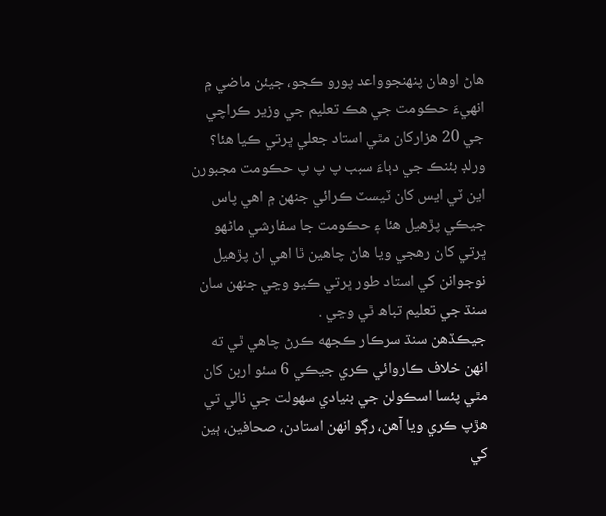هاڻ اوهان پنهنجوواعد پورو ڪجو، جيئن ماضي ۾ انهيءَ حڪومت جي هڪ تعليم جي وزير ڪراچي جي 20 هزارکان مٿي استاد جعلي ڀرتي ڪيا هئا؟ ورلڊ بئنڪ جي دٻاءَ سبب پ پ پ حڪومت مجبورن اين ٽي ايس کان ٽيسٽ ڪرائي جنهن ۾ اهي پاس جيڪي پڙهيل هئا ۽ حڪومت جا سفارشي ماڻهو ڀرتي کان رهجي ويا هاڻ چاهين ٿا اهي اڻ پڙهيل نوجوانن کي استاد طور ڀرتي ڪيو وڃي جنهن سان سنڌ جي تعليم تباھ ٿي وڃي .
جيڪڏهن سنڌ سرڪار ڪجھه ڪرڻ چاهي ٿي ته انهن خلاف ڪاروائي ڪري جيڪي 6 سئو اربن کان مٿي پئسا اسڪولن جي بنيادي سهولت جي نالي تي هڙپ ڪري ويا آهن، رڳو انهن استادن، صحافين، ٻين کي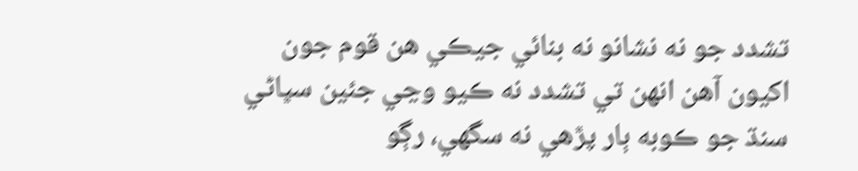تشدد جو نه نشانو نه بنائي جيڪي هن قوم جون اکيون آهن انهن تي تشدد نه ڪيو وڃي جئين سڀاڻي سنڌ جو ڪوبه ٻار پڙهي نه سگهي، رڳو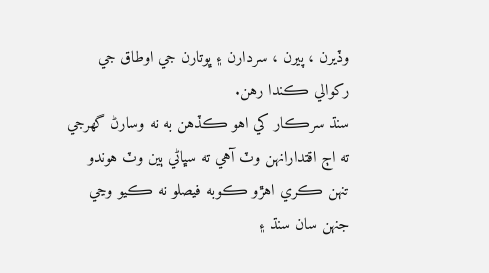وڏيرن ، پيرن ، سردارن ۽ ڀوتارن جي اوطاق جي رکوالي ڪندا رهن.
سنڌ سرڪار کي اهو ڪڏهن به نه وسارڻ گهرجي ته اڄ اقتدارانهن وٽ آهي ته سڀاڻي ٻين وٽ هوندو تنهن ڪري اهڙو ڪوبه فيصلو نه ڪيو وڃي جنهن سان سنڌ ۽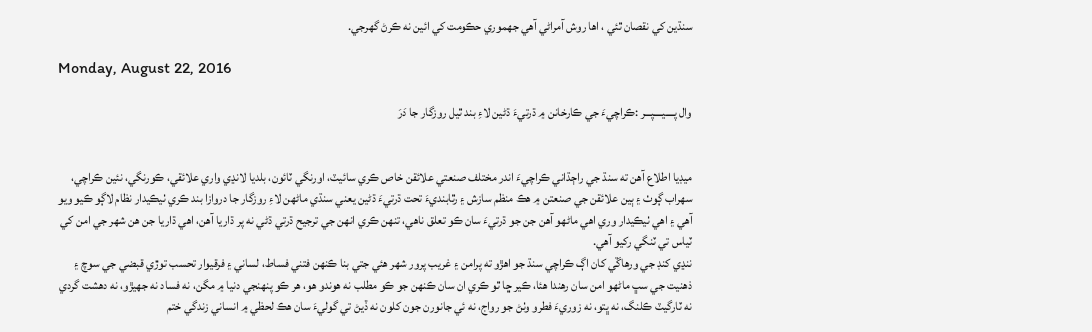سنڌين کي نقصان ٿئي ، اها روش آمراڻي آهي جهموري حڪومت کي ائين نه ڪرڻ گهرجي.

Monday, August 22, 2016

وال پــــيــــپـــر :ڪراچيءَ جي ڪارخانن ۾ ڌرتيءَ ڌڻين لاءِ بند ٿيل روزگار جا دَرَ


ميڊيا اطلاع آهن ته سنڌ جي راڄڌاني ڪراچيءَ اندر مختلف صنعتي علائقن خاص ڪري سائيٽ، اورنگي ٽائون، بلديا لانڍي واري علائقي، ڪورنگي، نئين ڪراچي، سهراب ڳوٺ ۽ ٻين علائقن جي صنعتن ۾ هڪ منظم سازش ۽ رٿابنديءَ تحت ڌرتيءَ ڌڻين يعني سنڌي ماڻهن لاءِ روزگار جا دروازا بند ڪري ٺيڪيدار نظام لاڳو ڪيو ويو آهي ۽ اهي ٺيڪيدار وري اهي ماڻهو آهن جن جو ڌرتيءَ سان ڪو تعلق ناهي، تنهن ڪري انهن جي ترجيح ڌرتي ڌڻي نه پر ڌاريا آهن، اهي ڌاريا جن هن شهر جي امن کي ٽياس تي ٽنگي رکيو آهي.
ننڍي کنڊ جي ورهاڱي کان اڳ ڪراچي سنڌ جو اهڙو ته پرامن ۽ غريب پرور شهر هئي جتي بنا ڪنهن فتني فساط، لساني ۽ فرقيوار تحسب توڙي قبضي جي سوچ ۽ ذهنيت جي سڀ ماڻهو امن سان رهندا هئا، ڪير ڇا ٿو ڪري ان سان ڪنهن جو ڪو مطلب نه هوندو هو، هر ڪو پنهنجي دنيا ۾ مگن، نه فساد نه جهيڙو، نه دهشت گردي نه ٽارگيٽ ڪلنگ، نه ڀتو، نه زوريءَ فطرو وٺڻ جو رواج، نه ئي جانورن جون کلون نه ڏيڻ تي گوليءَ سان هڪ لحظي ۾ انساني زندگي ختم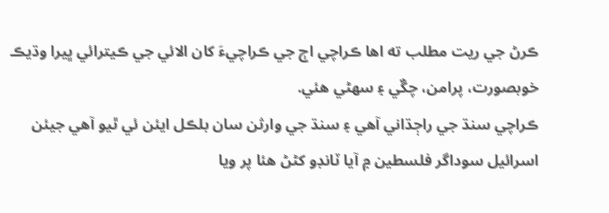ڪرڻ جي ريت مطلب ته اها ڪراچي اڄ جي ڪراچيءَ کان الائي جي ڪيترائي ڀيرا وڌيڪ خوبصورت، پرامن، چڱي ۽ سهڻي هئي.
ڪراچي سنڌ جي راڄڌاني آهي ۽ سنڌ جي وارثن سان بلڪل ايئن ئي ٿيو آهي جيئن اسرائيل سوداگر فلسطين ۾ آيا ٽانڊو کڻڻ هئا پر ويا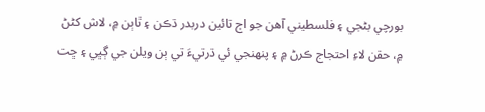بورچي بڻجي ۽ فلسطيني آهن جو اڄ تائين دربدر ڌڪن ۽ ٿاٻن ۾، لاش کڻڻ ۾، حقن لاءِ احتجاج ڪرڻ ۾ ۽ پنهنجي ئي ڌرتيءَ تي ٻن ويلن جي ڳڀي ۽ ڇت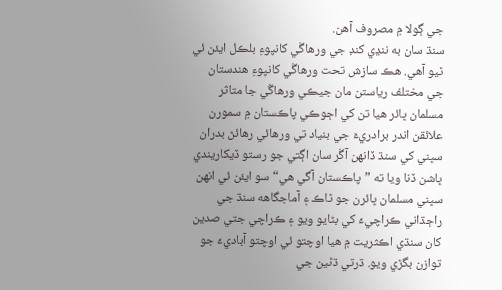جي ڳولا ۾ مصروف آهن.
سنڌ سان به ننڍي کنڊ جي ورهاڱي کانپوءِ بلڪل ايئن ئي ٿيو آهي. هڪ سازش تحت ورهاڱي کانپوءِ هندستان جي مختلف رياستن مان جيڪي ورهاڱي جا متاثر مسلمان ڀائر هيا تن کي اڄوڪي پاڪستان ۾ سمورن علائقن اندر برادريءَ جي بنياد تي ورهائي رهائڻ بدران سڀني کي سنڌ ڏانهن آڱر سان اڳتي جو رستو ڏيکاريندي ڀاشن ڏنا ويا ته ”پاڪستان آگي هي“ سو ايئن ئي انهن سڀني مسلمان ڀائرن جو ٿاڪ ۽ آماجگاهه سنڌ جي راڄڌاني ڪراچيءَ کي بڻايو ويو ۽ ڪراچي جتي صدين کان سنڌي اڪثريت ۾ هيا اوچتو ئي اوچتو آباديءَ جو توازن بگڙي ويو. ڌرتي ڌڻين جي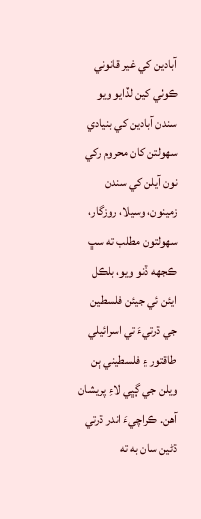آبادين کي غير قانوني ڪوٺي کين لڏايو ويو سندن آبادين کي بنيادي سهولتن کان محروم رکي نون آيلن کي سندن زمينون، وسيلا، روزگار، سهولتون مطلب ته سڀ ڪجهه ڏنو ويو، بلڪل ايئن ئي جيئن فلسطين جي ڌرتيءَ تي اسرائيلي طاقتور ۽ فلسطيني ٻن ويلن جي ڳڀي لاءِ پريشان آهن. ڪراچيءَ اندر ڌرتي ڌڻين سان به ته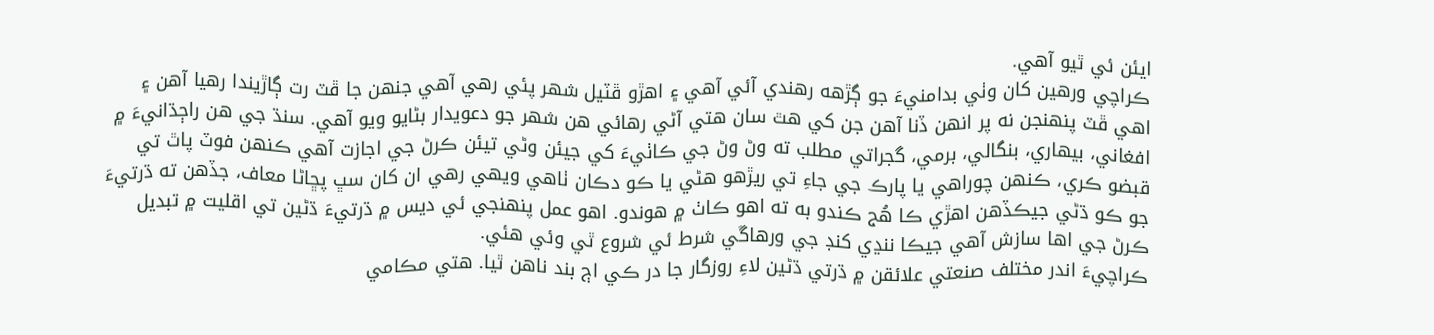ايئن ئي ٿيو آهي.
ڪراچي ورهين کان وٺي بدامنيءَ جو ڳڙهه رهندي آئي آهي ۽ اهڙو ڦٽيل شهر پئي رهي آهي جنهن جا ڦٽ رت ڳاڙيندا رهيا آهن ۽ اهي ڦٽ پنهنجن نه پر انهن ڏنا آهن جن کي هٿ سان هتي آڻي رهائي هن شهر جو دعويدار بڻايو ويو آهي. سنڌ جي هن راڄڌانيءَ ۾  افغاني، بيهاري، بنگالي، برمي، گجراتي مطلب ته وڻ وڻ جي ڪاٺيءَ کي جيئن وڻي تيئن ڪرڻ جي اجازت آهي ڪنهن فوٽ پاٿ تي قبضو ڪري، ڪنهن چوراهي يا پارڪ جي جاءِ تي ريڙهو هڻي يا ڪو دڪان ٺاهي ويهي رهي ان کان سڀ پڇاڻا معاف، جڏهن ته ڌرتيءَ جو ڪو ڌڻي جيڪڏهن اهڙي ڪا هُج ڪندو به ته اهو ڪاٺ ۾ هوندو. اهو عمل پنهنجي ئي ديس ۾ ڌرتيءَ ڌڻين تي اقليت ۾ تبديل ڪرڻ جي اها سازش آهي جيڪا ننڍي کنڊ جي ورهاڱي شرط ئي شروع ٿي وئي هئي.
ڪراچيءَ اندر مختلف صنعتي علائقن ۾ ڌرتي ڌڻين لاءِ روزگار جا در ڪي اڄ بند ناهن ٿيا. هتي مڪامي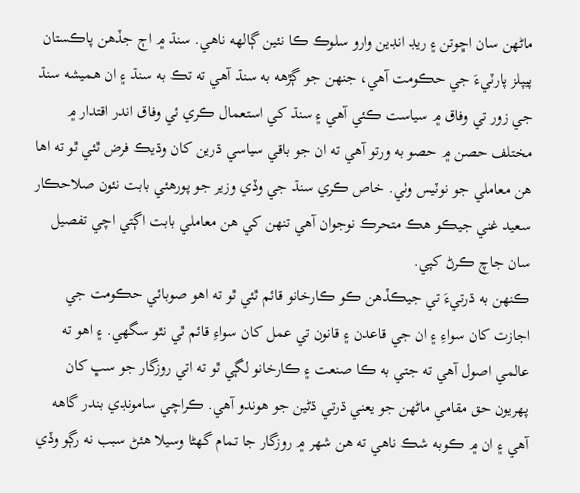ماڻهن سان اڇوتن ۽ ريڊ انڊين وارو سلوڪ ڪا نئين ڳالهه ناهي. سنڌ ۾ اڄ جڏهن پاڪستان پيپلز پارٽيءَ جي حڪومت آهي، جنهن جو ڳڙهه به سنڌ آهي ته تڪ به سنڌ ۽ ان هميشه سنڌ جي زور تي وفاق ۾ سياست ڪئي آهي ۽ سنڌ کي استعمال ڪري ئي وفاق اندر اقتدار ۾ مختلف حصن ۾ حصو به ورتو آهي ته ان جو باقي سياسي ڌرين کان وڌيڪ فرض ٿئي ٿو ته اها هن معاملي جو نوٽيس وٺي. خاص ڪري سنڌ جي وڏي وزير جو پورهئي بابت نئون صلاحڪار سعيد غني جيڪو هڪ متحرڪ نوجوان آهي تنهن کي هن معاملي بابت اڳتي اچي تفصيل سان جاچ ڪرڻ کپي.
ڪنهن به ڌرتيءَ تي جيڪڏهن ڪو ڪارخانو قائم ٿئي ٿو ته اهو صوبائي حڪومت جي اجازت کان سواءِ ۽ ان جي قاعدن ۽ قانون تي عمل کان سواءِ قائم ٿي نٿو سگهي. ۽ اهو ته عالمي اصول آهي ته جتي به ڪا صنعت ۽ ڪارخانو لڳي ٿو ته اتي روزگار جو سڀ کان پهريون حق مقامي ماڻهن جو يعني ڌرتي ڌڻين جو هوندو آهي. ڪراچي سامونڊي بندر گاهه آهي ۽ ان ۾ ڪوبه شڪ ناهي ته هن شهر ۾ روزگار جا تمام گهڻا وسيلا هئڻ سبب نه رڳو وڏي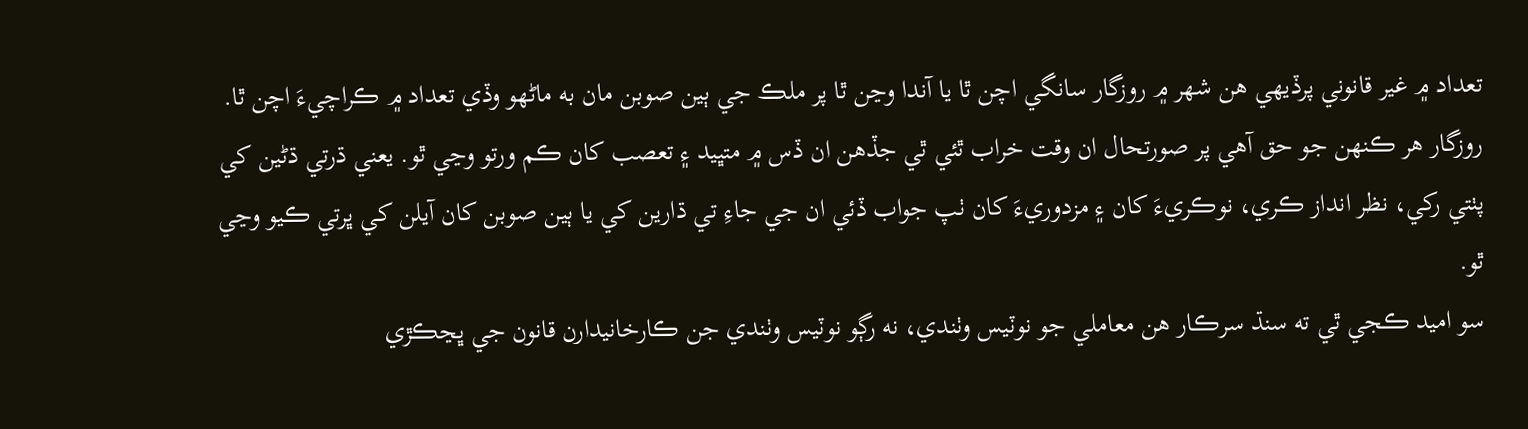تعداد ۾ غير قانوني پرڏيهي هن شهر ۾ روزگار سانگي اچن ٿا يا آندا وڃن ٿا پر ملڪ جي ٻين صوبن مان به ماڻهو وڏي تعداد ۾ ڪراچيءَ اچن ٿا. روزگار هر ڪنهن جو حق آهي پر صورتحال ان وقت خراب ٿئي ٿي جڏهن ان ڏس ۾ متڀيد ۽ تعصب کان ڪم ورتو وڃي ٿو. يعني ڌرتي ڌڻين کي پٺتي رکي، نظر انداز ڪري، نوڪريءَ کان ۽ مزدوريءَ کان ٺپ جواب ڏئي ان جي جاءِ تي ڌارين کي يا ٻين صوبن کان آيلن کي ڀرتي ڪيو وڃي ٿو.
سو اميد ڪجي ٿي ته سنڌ سرڪار هن معاملي جو نوٽيس وٺندي، نه رڳو نوٽيس وٺندي جن ڪارخانيدارن قانون جي ڀڃڪڙي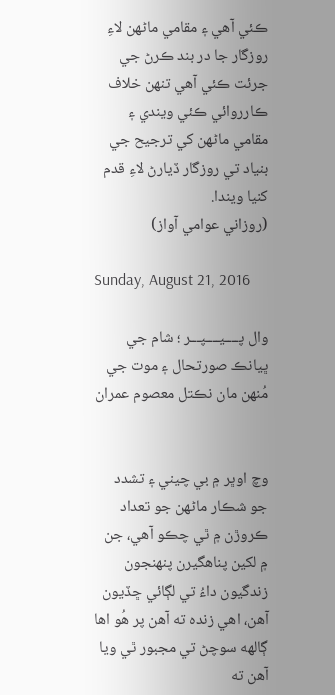ڪئي آهي ۽ مقامي ماڻهن لاءِ روزگار جا در بند ڪرڻ جي جرئت ڪئي آهي تنهن خلاف ڪارروائي ڪئي ويندي ۽ مقامي ماڻهن کي ترجيح جي بنياد تي روزگار ڏيارڻ لاءِ قدم کنيا ويندا.
(روزاني عوامي آواز)

Sunday, August 21, 2016

وال پــــيــــپـــر ؛ شام جي ڀيانڪ صورتحال ۽ موت جي مُنهن مان نڪتل معصوم عمران


وچ اوڀر ۾ بي چيني ۽ تشدد جو شڪار ماڻهن جو تعداد ڪروڙن ۾ ٿي چڪو آهي، جن ۾ لکين پناهگيرن پنهنجون زندگيون داءُ تي لڳائي ڇڏيون آهن، اهي زنده ته آهن پر هُو اها ڳالهه سوچڻ تي مجبور ٿي ويا آهن ته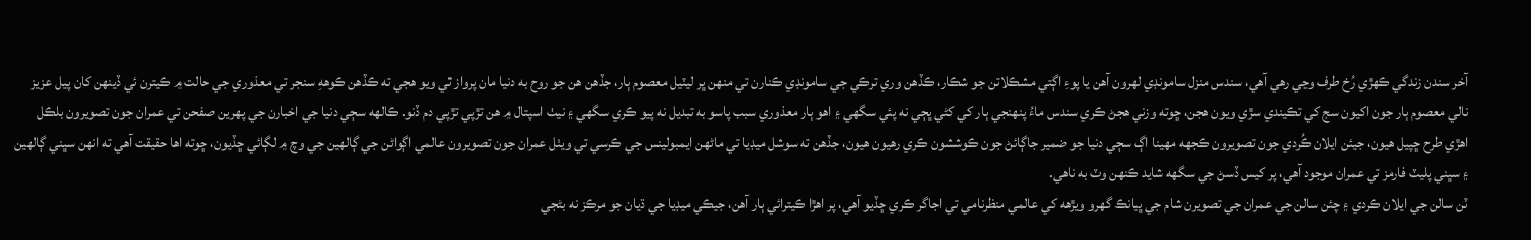آخر سندن زندگي ڪهڙي رُخ طرف وڃي رهي آهي، سندس منزل سامونڊي لهرون آهن يا پوءِ اڳتي مشڪلاتن جو شڪار، ڪڏهن وري ترڪي جي سامونڊي ڪنارن تي منهن ڀر ليٽيل معصوم ٻار، جڏهن هن جو روح به دنيا مان پرواز ٿي ويو هجي ته ڪڏهن ڪوههِ سنجر تي معذوري جي حالت ۾ ڪيترن ئي ڏينهن کان پيل عزيز نالي معصوم ٻار جون اکيون سج کي تڪيندي سڙي ويون هجن، ڇوته وزني هجڻ ڪري سندس ماءُ پنهنجي ٻار کي کڻي ڀڄي نه پئي سگهي ۽ اهو ٻار معذوري سبب پاسو به تبديل نه پيو ڪري سگهي ۽ نيٺ اسپتال ۾ هن تڙپي تڙپي دم ڏنو. ڪالهه سڄي دنيا جي اخبارن جي پهرين صفحن تي عمران جون تصويرون بلڪل اهڙي طرح ڇپيل هيون، جيئن ايلان ڪُردي جون تصويرون ڪجهه مهينا اڳ سڄي دنيا جو ضمير جاڳائڻ جون ڪوششون ڪري رهيون هيون، جڏهن ته سوشل ميڊيا تي ماڻهن ايمبولينس جي ڪرسي تي ويٺل عمران جون تصويرون عالمي اڳواڻن جي ڳالهين جي وچ ۾ لڳائي ڇڏيون، ڇوته اها حقيقت آهي ته انهن سڀني ڳالهين ۽ سڀني پليٽ فارمز تي عمران موجود آهي، پر کيس ڏسڻ جي سگهه شايد ڪنهن وٽ به ناهي.
ٽن سالن جي ايلان ڪردي ۽ چئن سالن جي عمران جي تصويرن شام جي ڀيانڪ گهرو ويڙهه کي عالمي منظرنامي تي اجاگر ڪري ڇڏيو آهي، پر اهڙا ڪيترائي ٻار آهن، جيڪي ميڊيا جي ڌيان جو مرڪز نه بڻجي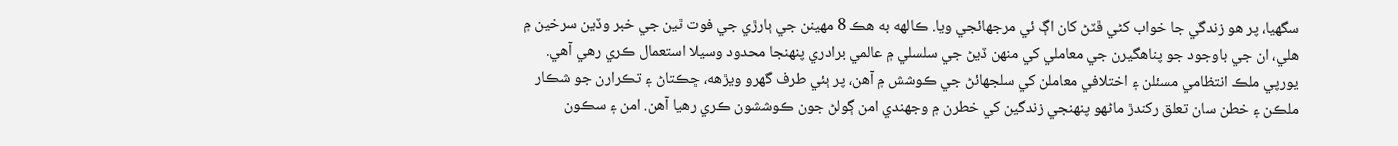سگهيا، پر هو زندگي جا خواب کڻي ڦٽڻ کان اڳ ئي مرجهائجي ويا. ڪالهه به هڪ 8 مهينن جي ٻارڙي جي فوت ٿين جي خبر وڏين سرخين ۾ هلي، ان جي باوجود جو پناهگيرن جي معاملي کي منهن ڏيڻ جي سلسلي ۾ عالمي برادري پنهنجا محدود وسيلا استعمال ڪري رهي آهي. يورپي ملڪ انتظامي مسئلن ۽ اختلافي معاملن کي سلجهائڻ جي ڪوشش ۾ آهن، پر ٻئي طرف گهرو ويڙهه، ڇڪتاڻ ۽ تڪرارن جو شڪار ملڪن ۽ خطن سان تعلق رکندڙ ماڻهو پنهنجي زندگين کي خطرن ۾ وجهندي امن ڳولڻ جون ڪوششون ڪري رهيا آهن. امن ۽ سڪون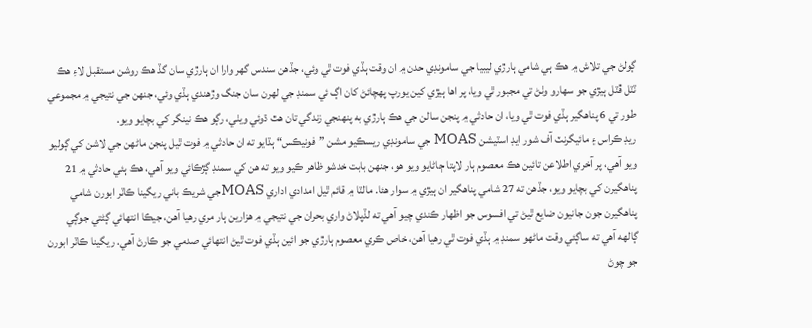ڳولڻ جي تلاش ۾ هڪ ٻي شامي ٻارڙي ليبيا جي سامونڊي حدن ۾ ان وقت ٻڏي فوت ٿي وئي، جڏهن سندس گهر وارا ان ٻارڙي سان گڏ هڪ روشن مستقبل لاءِ هڪ ٽٽل ڦٽل ٻيڙي جو سهارو وٺڻ تي مجبور ٿي ويا، پر اها ٻيڙي کين يورپ پهچائڻ کان اڳ ئي سمنڊ جي لهرن سان جنگ وڙهندي ٻڏي وئي، جنهن جي نتيجي ۾ مجموعي طور تي 6 پناهگير ٻڏي فوت ٿي ويا، ان حادثي ۾ پنجن سالن جي هڪ ٻارڙي به پنهنجي زندگي تان هٿ ڌوئي ويٺي، رڳو هڪ نينگر کي بچايو ويو.
ريڊ ڪراس ۽ مائيگرنٽ آف شور ايڊ اسٽيشن MOAS جي سامونڊي ريسڪيو مشن ”فونيڪس“ ٻڌايو ته ان حادثي ۾ فوت ٿيل پنجن ماڻهن جي لاشن کي ڳوليو ويو آهي، پر آخري اطلاعن تائين هڪ معصوم ٻار لاپتا ڄاڻايو ويو هو، جنهن بابت خدشو ظاهر ڪيو ويو ته هن کي سمنڊ ڳڙڪائي ويو آهي، هڪ ٻئي حادثي ۾ 21 پناهگيرن کي بچايو ويو، جڏهن ته 27 شامي پناهگير ان ٻيڙي ۾ سوار هئا. مالٽا ۾ قائم ٿيل امدادي اداري MOASجي شريڪ باني ريگينا ڪاٽر ابورن شامي پناهگيرن جون جانيون ضايع ٿيڻ تي افسوس جو اظهار ڪندي چيو آهي ته لڏپلاڻ واري بحران جي نتيجي ۾ هزارين ٻار مري رهيا آهن، جيڪا انتهائي ڳڻتي جوڳي ڳالهه آهي ته ساڳئي وقت ماڻهو سمنڊ ۾ ٻڏي فوت ٿي رهيا آهن، خاص ڪري معصوم ٻارڙي جو ائين ٻڏي فوت ٿيڻ انتهائي صدمي جو ڪارڻ آهي. ريگينا ڪاٽر ابورن جو چوڻ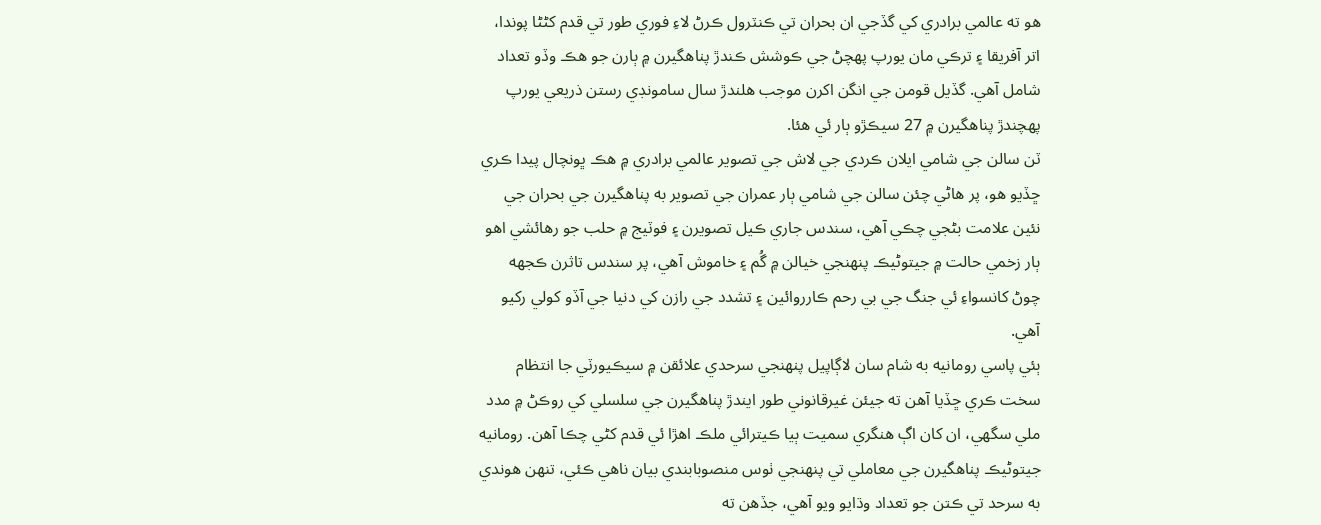هو ته عالمي برادري کي گڏجي ان بحران تي ڪنٽرول ڪرڻ لاءِ فوري طور تي قدم کڻڻا پوندا، اتر آفريقا ۽ ترڪي مان يورپ پهچڻ جي ڪوشش ڪندڙ پناهگيرن ۾ ٻارن جو هڪ وڏو تعداد شامل آهي. گڏيل قومن جي انگن اکرن موجب هلندڙ سال سامونڊي رستن ذريعي يورپ پهچندڙ پناهگيرن ۾ 27 سيڪڙو ٻار ئي هئا.
ٽن سالن جي شامي ايلان ڪردي جي لاش جي تصوير عالمي برادري ۾ هڪ ڀونچال پيدا ڪري ڇڏيو هو، پر هاڻي چئن سالن جي شامي ٻار عمران جي تصوير به پناهگيرن جي بحران جي نئين علامت بڻجي چڪي آهي، سندس جاري ڪيل تصويرن ۽ فوٽيج ۾ حلب جو رهائشي اهو ٻار زخمي حالت ۾ جيتوڻيڪ پنهنجي خيالن ۾ گُم ۽ خاموش آهي، پر سندس تاثرن ڪجهه چوڻ کانسواءِ ئي جنگ جي بي رحم ڪارروائين ۽ تشدد جي رازن کي دنيا جي آڏو کولي رکيو آهي.
ٻئي پاسي رومانيه به شام سان لاڳاپيل پنهنجي سرحدي علائقن ۾ سيڪيورٽي جا انتظام سخت ڪري ڇڏيا آهن ته جيئن غيرقانوني طور ايندڙ پناهگيرن جي سلسلي کي روڪڻ ۾ مدد ملي سگهي، ان کان اڳ هنگري سميت ٻيا ڪيترائي ملڪ اهڙا ئي قدم کڻي چڪا آهن. رومانيه جيتوڻيڪ پناهگيرن جي معاملي تي پنهنجي ٺوس منصوبابندي بيان ناهي ڪئي، تنهن هوندي به سرحد تي ڪتن جو تعداد وڌايو ويو آهي، جڏهن ته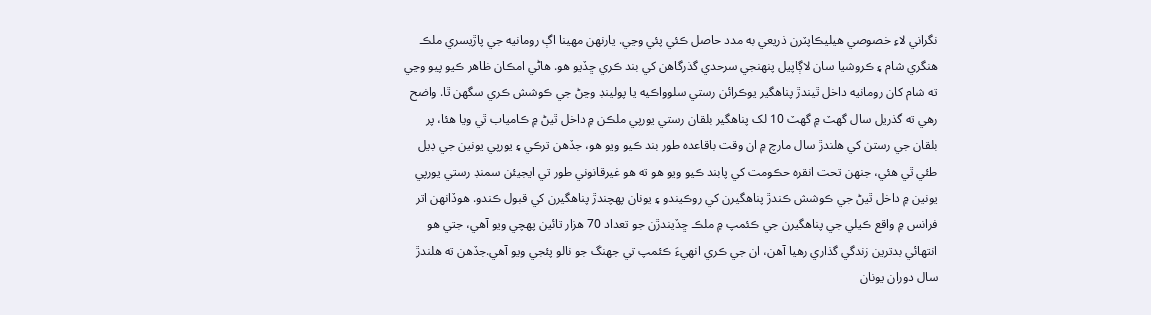نگراني لاءِ خصوصي هيليڪاپٽرن ذريعي به مدد حاصل ڪئي پئي وڃي. يارنهن مهينا اڳ رومانيه جي پاڙيسري ملڪ هنگري شام ۽ ڪروشيا سان لاڳاپيل پنهنجي سرحدي گذرگاهن کي بند ڪري ڇڏيو هو. هاڻي امڪان ظاهر ڪيو پيو وڃي ته شام کان رومانيه داخل ٿيندڙ پناهگير يوڪرائن رستي سلوواڪيه يا پولينڊ وڃڻ جي ڪوشش ڪري سگهن ٿا. واضح رهي ته گذريل سال گهٽ ۾ گھٽ 10 لک پناهگير بلقان رستي يورپي ملڪن ۾ داخل ٿيڻ ۾ ڪامياب ٿي ويا هئا، پر بلقان جي رستن کي هلندڙ سال مارچ ۾ ان وقت باقاعده طور بند ڪيو ويو هو، جڏهن ترڪي ۽ يورپي يونين جي ڊيل طئي ٿي هئي، جنهن تحت انقره حڪومت کي پابند ڪيو ويو هو ته هو غيرقانوني طور تي ايجيئن سمنڊ رستي يورپي يونين ۾ داخل ٿيڻ جي ڪوشش ڪندڙ پناهگيرن کي روڪيندو ۽ يونان پهچندڙ پناهگيرن کي قبول ڪندو. هوڏانهن اتر فرانس ۾ واقع ڪيلي جي پناهگيرن جي ڪئمپ ۾ ملڪ ڇڏيندڙن جو تعداد 70 هزار تائين پهچي ويو آهي، جتي هو انتهائي بدترين زندگي گذاري رهيا آهن، ان جي ڪري انهيءَ ڪئمپ تي جهنگ جو نالو پئجي ويو آهي.جڏهن ته هلندڙ سال دوران يونان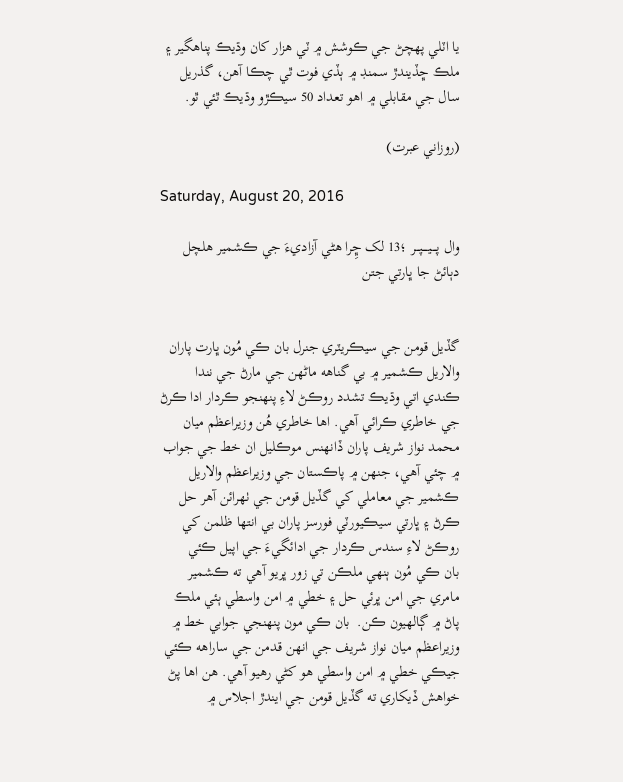يا اٽلي پهچڻ جي ڪوشش ۾ ٽي هزار کان وڌيڪ پناهگير ۽ ملڪ ڇڏيندڙ سمنڊ ۾ ٻڏي فوت ٿي چڪا آهن، گذريل سال جي مقابلي ۾ اهو تعداد 50 سيڪڙو وڌيڪ ٿئي ٿو.

(روزاني عبرت)

Saturday, August 20, 2016

وال پــــيــــپـــر ؛13 لک ڇِرا هڻي آزاديءَ جي ڪشمير هلچل دٻائڻ جا ڀارتي جتن


گڏيل قومن جي سيڪريٽري جنرل بان ڪي مُون ڀارت پاران والاريل ڪشمير ۾ بي گناهه ماڻهن جي مارڻ جي نندا ڪندي اتي وڌيڪ تشدد روڪڻ لاءِ پنهنجو ڪردار ادا ڪرڻ جي خاطري ڪرائي آهي. اها خاطري هُن وزيراعظم ميان محمد نواز شريف پاران ڏانهنس موڪليل ان خط جي جواب ۾ چئي آهي، جنهن ۾ پاڪستان جي وزيراعظم والاريل ڪشمير جي معاملي کي گڏيل قومن جي ٺهرائن آهر حل ڪرڻ ۽ ڀارتي سيڪيورٽي فورسز پاران بي انتها ظلمن کي روڪڻ لاءِ سندس ڪردار جي ادائگيءَ جي اپيل ڪئي
بان ڪي مُون ٻنهي ملڪن تي زور ڀريو آهي ته ڪشمير مامري جي امن ڀرئي حل ۽ خطي ۾ امن واسطي ٻئي ملڪ پاڻ ۾ ڳالهيون ڪن.  بان ڪي مون پنهنجي جوابي خط ۾ وزيراعظم ميان نواز شريف جي انهن قدمن جي ساراهه ڪئي جيڪي خطي ۾ امن واسطي هو کڻي رهيو آهي. هن اها پڻ خواهش ڏيکاري ته گڏيل قومن جي ايندڙ اجلاس ۾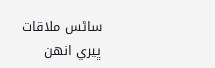ساڻس ملاقات ڀيري انهن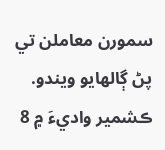سمورن معاملن تي پڻ ڳالهايو ويندو.
ڪشمير واديءَ ۾ 8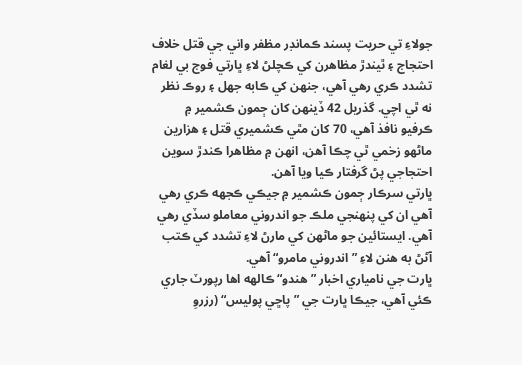جولاءِ تي حريت پسند ڪمانڊر مظفر واني جي قتل خلاف احتجاج ۽ ٿيندڙ مظاهرن کي ڪچلڻ لاءِ ڀارتي فوج بي لغام تشدد ڪري رهي آهي، جنهن کي ڪابه جهل ۽ روڪ نظر نه ٿي اچي. گذريل 42 ڏينهن کان ڄمون ڪشمير ۾ ڪرفيو نافذ آهي، 70 کان مٿي ڪشميري قتل ۽ هزارين ماڻهو زخمي ٿي چڪا آهن، انهن ۾ مظاهرا ڪندڙ سوين احتجاجي پڻ گرفتار ڪيا ويا آهن.
ڀارتي سرڪار ڄمون ڪشمير ۾ جيڪي ڪجهه ڪري رهي آهي ان کي پنهنجي ملڪ جو اندروني معاملو سڏي رهي آهي. ايستائين جو ماڻهن کي مارڻ لاءِ تشدد کي ڪتب آڻڻ به هنن لاءِ ”اندروني مامرو“ آهي.
ڀارت جي نامياري اخبار ”هندو“ ڪالهه اها رپورٽ جاري ڪئي آهي، جيڪا ڀارت جي ”پاڇي پوليس“ (رزروِ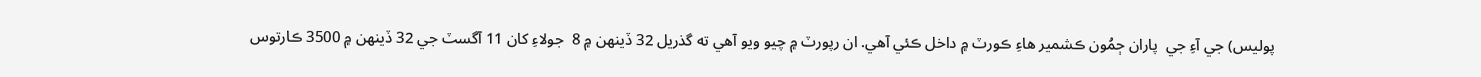پوليس) جي آءِ جي  پاران ڄمُون ڪشمير هاءِ ڪورٽ ۾ داخل ڪئي آهي. ان رپورٽ ۾ چيو ويو آهي ته گذريل 32 ڏينهن ۾ 8  جولاءِ کان 11 آگسٽ جي 32 ڏينهن ۾ 3500 ڪارتوس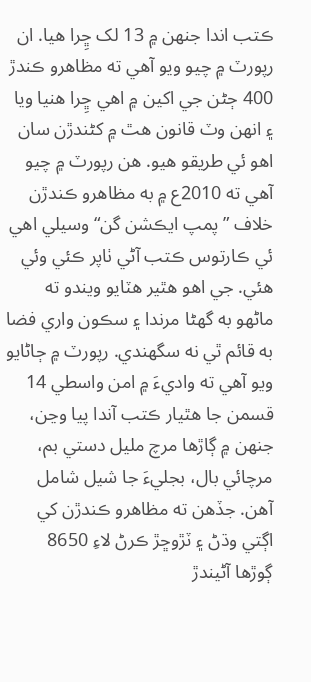ڪتب اندا جنهن ۾ 13 لک ڇِرا هيا. ان رپورٽ ۾ چيو ويو آهي ته مظاهرو ڪندڙ 400 ڄڻن جي اکين ۾ اهي ڇِرا هنيا ويا ۽ انهن وٽ قانون هٿ ۾ کڻندڙن سان اهو ئي طريقو هيو. هن رپورٽ ۾ چيو آهي ته 2010ع ۾ به مظاهرو ڪندڙن خلاف ”پمپ ايڪشن گن“ وسيلي اهي ئي ڪارتوس ڪتب آڻي ٺاپر ڪئي وئي هئي. جي اهو هٿير هٽايو ويندو ته ماڻهو به گهڻا مرندا ۽ سڪون واري فضا به قائم ٿي نه سگهندي. رپورٽ ۾ ڄاڻايو ويو آهي ته واديءَ ۾ امن واسطي 14 قسمن جا هٿيار ڪتب آندا پيا وڃن، جنهن ۾ ڳاڙها مرچ مليل دستي بم، مرچائي بال، بجليءَ جا شيل شامل آهن. جڏهن ته مظاهرو ڪندڙن کي اڳتي وڌڻ ۽ ٽڙوڇڙ ڪرڻ لاءِ 8650 ڳوڙها آڻيندڙ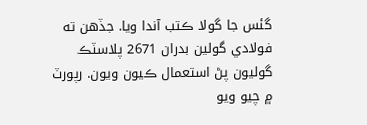گئس جا گولا ڪتب آندا ويا. جڏهن ته فولادي گولين بدران 2671 پلاسٽڪ گوليون پڻ استعمال ڪيون ويون. رپورٽ ۾ چيو ويو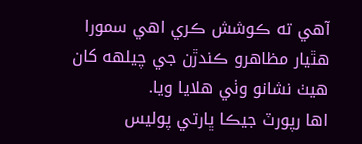آهي ته ڪوشش ڪري اهي سمورا هٿيار مظاهرو ڪندڙن جي چيلهه کان هيٺ نشانو وٺي هلايا ويا.
اها رپورٽ جيڪا ڀارتي پوليس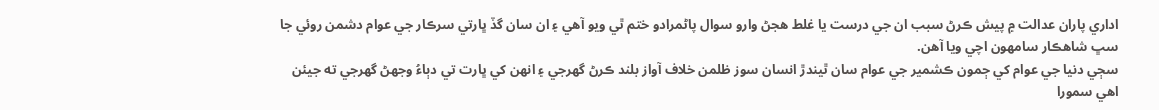اداري پاران عدالت ۾ پيش ڪرڻ سبب ان جي درست يا غلط هجڻ وارو سوال پاڻمرادو ختم ٿي ويو آهي ۽ ان سان گڏ ڀارتي سرڪار جي عوام دشمن روئي جا سڀ شاهڪار سامهون اچي ويا آهن.
سڄي دنيا جي عوام کي ڄمون ڪشمير جي عوام سان ٿيندڙ انسان سوز ظلمن خلاف آواز بلند ڪرڻ گهرجي ۽ انهن کي ڀارت تي دٻاءُ وجهڻ گهرجي ته جيئن اهي سمورا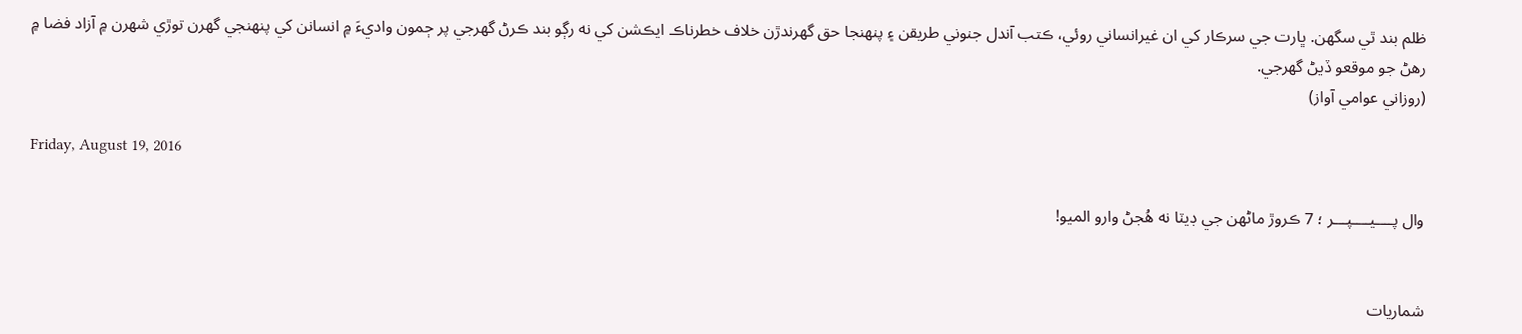ظلم بند ٿي سگهن. ڀارت جي سرڪار کي ان غيرانساني روئي، ڪتب آندل جنوني طريقن ۽ پنهنجا حق گهرندڙن خلاف خطرناڪ ايڪشن کي نه رڳو بند ڪرڻ گهرجي پر ڄمون واديءَ ۾ انسانن کي پنهنجي گهرن توڙي شهرن ۾ آزاد فضا ۾ رهڻ جو موقعو ڏيڻ گهرجي.
(روزاني عوامي آواز)

Friday, August 19, 2016

وال پــــيــــپـــر ؛ 7 ڪروڙ ماڻهن جي ڊيٽا نه هُجڻ وارو الميو!


شماريات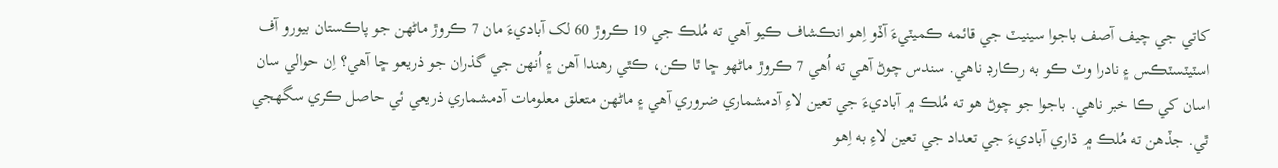کاتي جي چيف آصف باجوا سينيٽ جي قائمه ڪميٽيءَ آڏو اِهو انڪشاف ڪيو آهي ته مُلڪ جي 19 ڪروڙ 60 لک آباديءَ مان 7 ڪروڙ ماڻهن جو پاڪستان بيورو آف اسٽيٽسٽڪس ۽ نادرا وٽ ڪو به رڪارڊ ناهي. سندس چوڻ آهي ته اُهي 7 ڪروڙ ماڻهو ڇا ٿا ڪن، ڪٿي رهندا آهن ۽ اُنهن جي گذران جو ذريعو ڇا آهي؟ اِن حوالي سان اسان کي ڪا خبر ناهي. باجوا جو چوڻ هو ته مُلڪ ۾ آباديءَ جي تعين لاءِ آدمشماري ضروري آهي ۽ ماڻهن متعلق معلومات آدمشماري ذريعي ئي حاصل ڪري سگهجي ٿي. جڏهن ته مُلڪ ۾ ڌاري آباديءَ جي تعداد جي تعين لاءِ به اِهو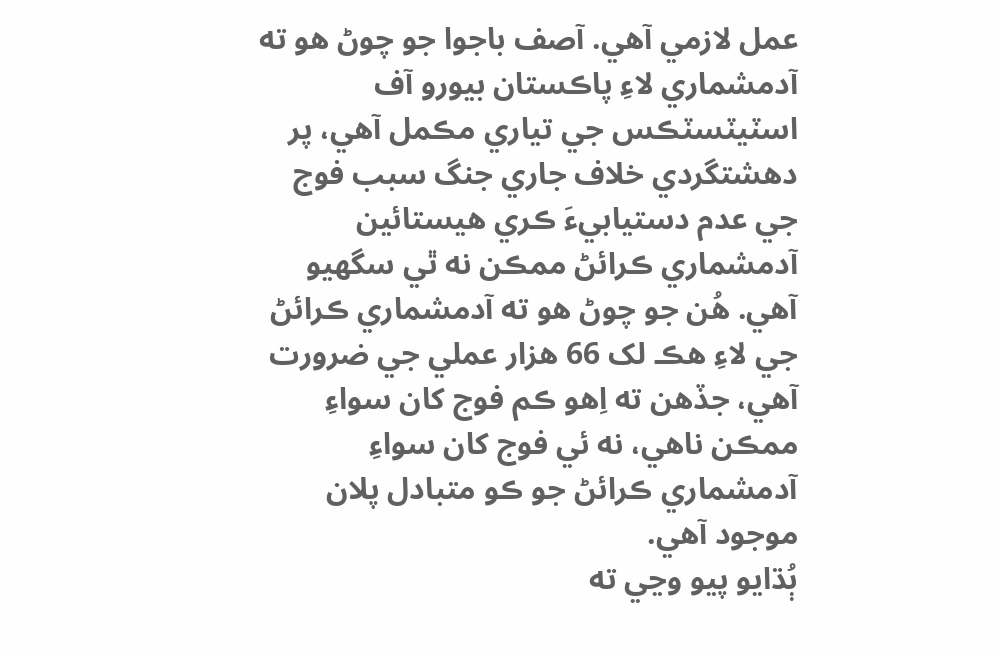عمل لازمي آهي. آصف باجوا جو چوڻ هو ته آدمشماري لاءِ پاڪستان بيورو آف اسٽيٽسٽڪس جي تياري مڪمل آهي، پر دهشتگردي خلاف جاري جنگ سبب فوج جي عدم دستيابيءَ ڪري هيستائين آدمشماري ڪرائڻ ممڪن نه ٿي سگهيو آهي. هُن جو چوڻ هو ته آدمشماري ڪرائڻ جي لاءِ هڪ لک 66 هزار عملي جي ضرورت آهي، جڏهن ته اِهو ڪم فوج کان سواءِ ممڪن ناهي، نه ئي فوج کان سواءِ آدمشماري ڪرائڻ جو ڪو متبادل پلان موجود آهي.
ٻُڌايو پيو وڃي ته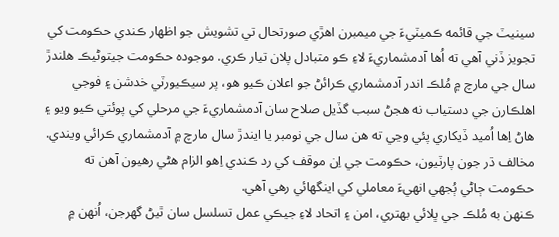سينيٽ جي قائمه ڪميٽيءَ جي ميمبرن اهڙي صورتحال تي تشويش جو اظهار ڪندي حڪومت کي تجويز ڏني آهي ته اُها آدمشماريءَ لاءِ ڪو متبادل پلان تيار ڪري. موجوده حڪومت جيتوڻيڪ هلندڙ سال جي مارچ ۾ مُلڪ اندر آدمشماري ڪرائڻ جو اعلان ڪيو هو، پر سيڪيورٽي خدشن ۽ فوجي اهلڪارن جي دستياب نه هجڻ سبب گڏيل صلاح سان آدمشماريءَ جي مرحلي کي پوئتي ڪيو ويو ۽ هاڻ اِها اُميد ڏيکاري پئي وڃي ته هن سال جي نومبر يا ايندڙ سال مارچ ۾ آدمشماري ڪرائي ويندي. مخالف ڌر جون پارٽيون، حڪومت جي اِن موقف کي رد ڪندي اِهو الزام هڻي رهيون آهن ته حڪومت ڄاڻي ٻُجهي انهيءَ معاملي کي اينگهائي رهي آهي.
ڪنهن به مُلڪ جي ڀلائي بهتري، امن ۽ اتحاد لاءِ جيڪي عمل تسلسل سان ٿيڻ گهرجن، اُنهن ۾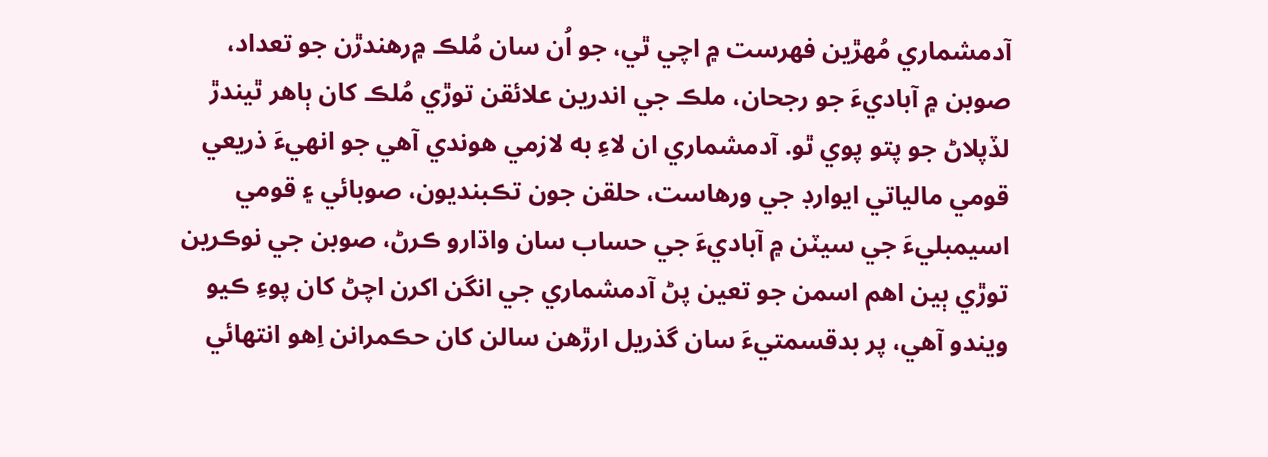آدمشماري مُهڙين فهرست ۾ اچي ٿي، جو اُن سان مُلڪ ۾رهندڙن جو تعداد، صوبن ۾ آباديءَ جو رجحان، ملڪ جي اندرين علائقن توڙي مُلڪ کان ٻاهر ٿيندڙ لڏپلاڻ جو پتو پوي ٿو. آدمشماري ان لاءِ به لازمي هوندي آهي جو انهيءَ ذريعي قومي مالياتي ايوارڊ جي ورهاست، حلقن جون تڪبنديون، صوبائي ۽ قومي اسيمبليءَ جي سيٽن ۾ آباديءَ جي حساب سان واڌارو ڪرڻ، صوبن جي نوڪرين توڙي ٻين اهم اسمن جو تعين پڻ آدمشماري جي انگن اکرن اچڻ کان پوءِ ڪيو ويندو آهي، پر بدقسمتيءَ سان گذريل ارڙهن سالن کان حڪمرانن اِهو انتهائي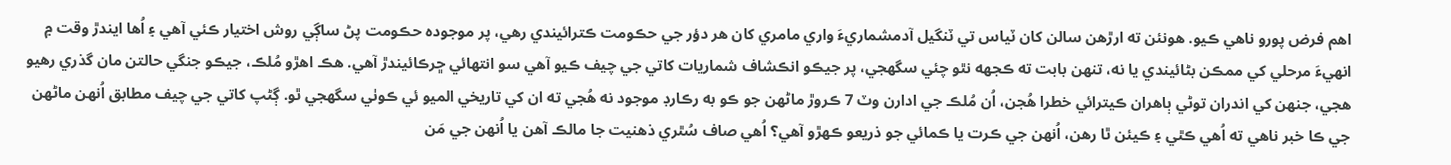اهم فرض پورو ناهي ڪيو. هونئن ته ارڙهن سالن کان ٽياس تي ٽنگيل آدمشماريءَ واري مامري کان هر دؤر جي حڪومت ڪترائيندي رهي، پر موجوده حڪومت پڻ ساڳي روش اختيار ڪئي آهي ۽ اُها ايندڙ وقت ۾ انهيءَ مرحلي کي ممڪن بڻائيندي يا نه، تنهن بابت ته ڪجهه نٿو چئي سگهجي، پر جيڪو انڪشاف شماريات کاتي جي چيف ڪيو آهي سو انتهائي ڇرڪائيندڙ آهي. هڪ اهڙو مُلڪ، جيڪو جنگي حالتن مان گذري رهيو هجي، جنهن کي اندران توڻي ٻاهران ڪيترائي خطرا هُجن، اُن مُلڪ جي ادارن وٽ 7 ڪروڙ ماڻهن جو ڪو به رڪارڊ موجود نه هُجي ته ان کي تاريخي الميو ئي ڪوٺي سگهجي ٿو. ڳڻپ کاتي جي چيف مطابق اُنهن ماڻهن جي ڪا خبر ناهي ته اُهي ڪٿي ۽ ڪيئن ٿا رهن، اُنهن جي ڪرت يا ڪمائي جو ذريعو ڪهڙو آهي؟ اُهي صاف سُٿري ذهنيت جا مالڪ آهن يا اُنهن جي مَن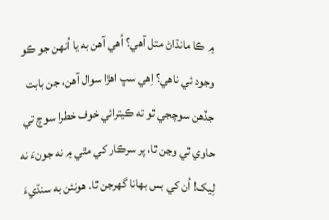۾ ڪا مانڌاڻ متل آهي؟ اُهي آهن به يا اُنهن جو ڪو وجود ئي ناهي؟ اِهي سڀ اهڙا سوال آهن، جن بابت جڏهن سوچجي ٿو ته ڪيترائي خوف خطرا سوچ تي حاوي ٿي وڃن ٿا، پر سرڪار کي مٿي ۾ نه جونءَ نه لِيک! اُن کي بس بهانا گهرجن ٿا. هونئن به سنڌيءَ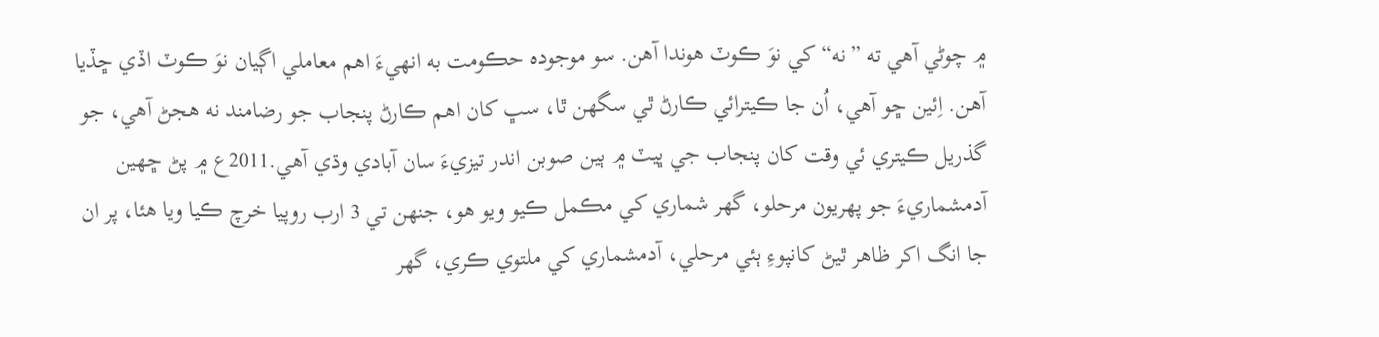۾ چوڻي آهي ته ”نه“ کي نوَ ڪوٽ هوندا آهن. سو موجوده حڪومت به انهيءَ اهم معاملي اڳيان نوَ ڪوٽ اڏي ڇڏيا آهن. اِئين ڇو آهي، اُن جا ڪيترائي ڪارڻ ٿي سگهن ٿا، سڀ کان اهم ڪارڻ پنجاب جو رضامند نه هجڻ آهي، جو گذريل ڪيتري ئي وقت کان پنجاب جي ڀيٽ ۾ ٻين صوبن اندر تيزيءَ سان آبادي وڌي آهي.2011ع ۾ پڻ ڇهين آدمشماريءَ جو پهريون مرحلو، گھر شماري کي مڪمل ڪيو ويو هو، جنهن تي 3 ارب روپيا خرچ ڪيا ويا هئا، پر ان جا انگ اکر ظاهر ٿيڻ کانپوءِ ٻئي مرحلي، آدمشماري کي ملتوي ڪري، گھر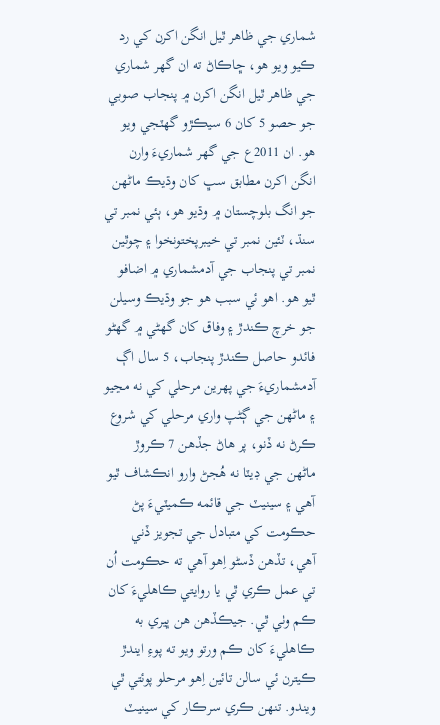شماري جي ظاهر ٿيل انگن اکرن کي رد ڪيو ويو ھو، ڇاڪاڻ ته ان گھر شماري جي ظاھر ٿيل انگن اکرن ۾ پنجاب صوبي جو حصو 5 کان 6 سيڪڙو گھٽجي ويو ھو. ان 2011ع جي گھر شماريءَ وارن انگن اکرن مطابق سڀ کان وڌيڪ ماڻهن جو انگ بلوچستان ۾ وڌيو هو، ٻئي نمبر تي سنڌ، ٽئين نمبر تي خيبرپختونخوا ۽ چوٿين نمبر تي پنجاب جي آدمشماري ۾ اضافو ٿيو هو. اهو ئي سبب هو جو وڌيڪ وسيلن جو خرچ ڪندڙ ۽ وفاق کان گھڻي ۾ گھڻو فائدو حاصل ڪندڙ پنجاب، 5 سال اڳ آدمشماريءَ جي پهرين مرحلي کي نه مڃيو ۽ ماڻهن جي ڳڻپ واري مرحلي کي شروع ڪرڻ نه ڏنو، پر هاڻ جڏهن 7 ڪروڙ ماڻهن جي ڊيٽا نه هُجڻ وارو انڪشاف ٿيو آهي ۽ سينيٽ جي قائمه ڪميٽيءَ پڻ حڪومت کي متبادل جي تجويز ڏني آهي، تڏهن ڏسڻو اِهو آهي ته حڪومت اُن تي عمل ڪري ٿي يا روايتي ڪاهليءَ کان ڪم وٺي ٿي. جيڪڏهن هن ڀيري به ڪاهليءَ کان ڪم ورتو ويو ته پوءِ ايندڙ ڪيترن ئي سالن تائين اِهو مرحلو پوئتي ٿي ويندو. تنهن ڪري سرڪار کي سينيٽ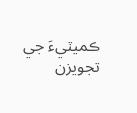ڪميٽيءَ جي تجويزن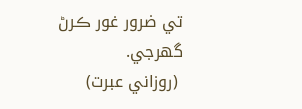تي ضرور غور ڪرڻ گهرجي.
 (روزاني عبرت)